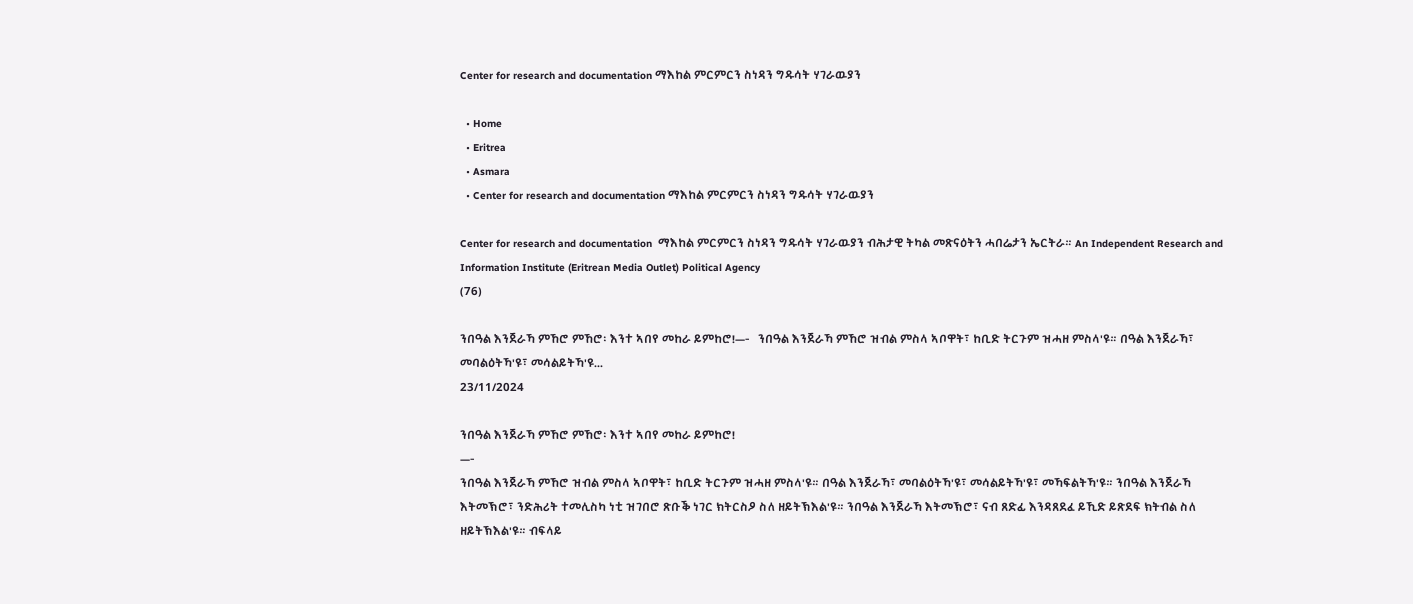Center for research and documentation ማእከል ምርምርን ስነዳን ግዱሳት ሃገራዉያን

  • Home
  • Eritrea
  • Asmara
  • Center for research and documentation ማእከል ምርምርን ስነዳን ግዱሳት ሃገራዉያን

Center for research and documentation  ማእከል ምርምርን ስነዳን ግዱሳት ሃገራዉያን ብሕታዊ ትካል መጽናዕትን ሓበሬታን ኤርትራ። An Independent Research and Information Institute (Eritrean Media Outlet) Political Agency
(76)

ንበዓል እንጀራኻ ምኸሮ ምኸሮ፡ እንተ ኣበየ መከራ ይምከሮ!—-   ንበዓል እንጀራኻ ምኸሮ ዝብል ምስላ ኣቦዋት፣ ከቢድ ትርጉም ዝሓዘ ምስላ'ዩ። በዓል እንጀራኻ፣ መባልዕትኻ'ዩ፣ መሳልይትኻ'ዩ...
23/11/2024

ንበዓል እንጀራኻ ምኸሮ ምኸሮ፡ እንተ ኣበየ መከራ ይምከሮ!
—-
ንበዓል እንጀራኻ ምኸሮ ዝብል ምስላ ኣቦዋት፣ ከቢድ ትርጉም ዝሓዘ ምስላ'ዩ። በዓል እንጀራኻ፣ መባልዕትኻ'ዩ፣ መሳልይትኻ'ዩ፣ መኻፍልትኻ'ዩ። ንበዓል እንጀራኻ እትመኽሮ፣ ንድሕሪት ተመሊስካ ነቲ ዝገበሮ ጽቡቕ ነገር ክትርስዖ ስለ ዘይትኽእል'ዩ። ንበዓል እንጀራኻ እትመኽሮ፣ ናብ ጸድፊ እንዳጸደፈ ይኺድ ይጽደፍ ክትብል ስለ ዘይትኽእል'ዩ። ብፍላይ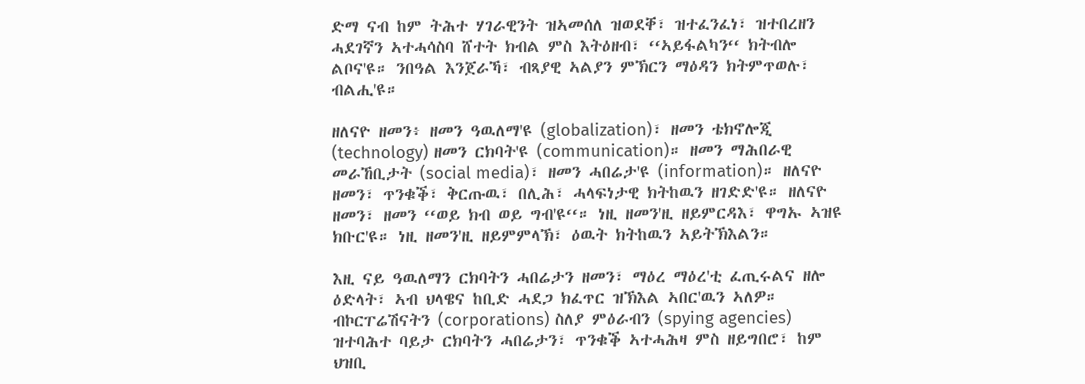ድማ ናብ ከም ትሕተ ሃገራዊንት ዝኣመሰለ ዝወደቐ፣ ዝተፈንፈነ፣ ዝተበረዘን ሓደገኛን ኣተሓሳስባ ሸተት ክብል ምስ እትዕዘብ፣ ‘‘ኣይፋልካን‘‘ ክትብሎ ልቦና'ዩ። ንበዓል እንጀራኻ፣ ብጻያዊ ኣልያን ምኽርን ማዕዳን ክትምጥወሉ፣ ብልሒ'ዩ።

ዘለናዮ ዘመን፥ ዘመን ዓዉለማ'ዩ (globalization)፣ ዘመን ቴክኖሎጂ (technology) ዘመን ርክባት'ዩ (communication)። ዘመን ማሕበራዊ መራኸቢታት (social media)፣ ዘመን ሓበሬታ'ዩ (information)። ዘለናዮ ዘመን፣ ጥንቁቕ፣ ቅርጡዉ፣ በሊሕ፣ ሓላፍነታዊ ክትከዉን ዘገድድ'ዩ። ዘለናዮ ዘመን፣ ዘመን ‘‘ወይ ክብ ወይ ግብ'ዩ‘‘። ነዚ ዘመን'ዚ ዘይምርዳእ፣ ዋግኡ ኣዝዩ ክቡር'ዩ። ነዚ ዘመን'ዚ ዘይምምላኽ፣ ዕዉት ክትከዉን ኣይትኽእልን።

እዚ ናይ ዓዉለማን ርክባትን ሓበሬታን ዘመን፣ ማዕረ ማዕረ'ቲ ፈጢሩልና ዘሎ ዕድላት፣ ኣብ ህላዌና ከቢድ ሓደጋ ክፈጥር ዝኽእል ኣበር'ዉን ኣለዎ። ብኮርፐሬሽናትን (corporations) ስለያ ምዕራብን (spying agencies) ዝተባሕተ ባይታ ርክባትን ሓበሬታን፣ ጥንቁቕ ኣተሓሕዛ ምስ ዘይግበሮ፣ ከም ህዝቢ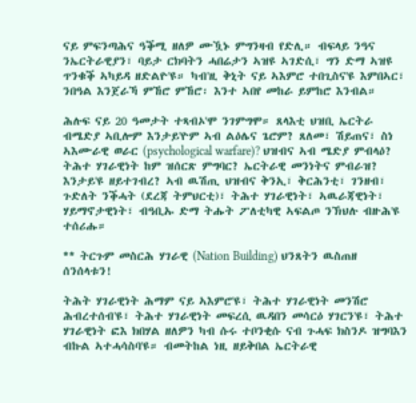ናይ ምፍንጣሕና ዓቕሚ ዘለዎ ሙዃኑ ምግንዛብ የድሊ። ብፍላይ ንዓና ንኤርትራዊያን፣ ባይታ ርክባትን ሓበሬታን ኣዝዩ ኣገድሲ፣ ግን ድማ ኣዝዩ ጥንቁቕ ኣካይዳ ዘድልዮ'ዩ። ካብ'ዚ ቅኒት ናይ ኣእምሮ ተበጊስና'ዩ እምበኣር፣ ንበዓል እንጀራኻ ምኸሮ ምኸሮ፡ እንተ ኣበየ መከራ ይምከሮ እንብል።

ሕሉፍ ናይ 20 ዓመታት ተጻብኦ'ሞ ንገምግሞ። ጸላእቲ ህዝቢ ኤርትራ ብሜድያ ኣቢሎም እንታይ'ዮም ኣብ ልዕሌና ጌሮም? ጸለመ፣ ሽይጠና፣ ስነ ኣእሙራዊ ወራር (psychological warfare)? ህዝብና ኣብ ሜድያ ምብላዕ? ትሕተ ሃገራዊነት ከም ዝሰርጽ ምግባር? ኤርትራዊ መንነትና ምብራዝ? እንታይ'ዩ ዘይተገብረ? ኣብ ዉሽጢ ህዝብና ቅንኢ፣ ቅርሕንቲ፣ ገንዘብ፣ ጉድለት ንቕሓት (ደረጃ ትምህርቲ)፣ ትሕተ ሃገራዊነት፣ ኣዉራጃዊነት፣ ሃይማኖታዊነት፣ ብዓቢኡ ድማ ትሑት ፖለቲካዊ ኣፍልጦ ንኽህሉ ብዙሕ'ዩ ተሰሪሑ።

** ትርጉም መስርሕ ሃገራዊ (Nation Building) ህንጸትን ዉስጠዘ ሰንሰላቱን!

ትሕት ሃገራዊነት ሕማም ናይ ኣእምሮ'ዩ፣ ትሕተ ሃገራዊነት መንሽሮ ሕብረተሰብ'ዩ፣ ትሕተ ሃገራዊነት መፍረሲ ዉዳበን መሳርዕ ሃገርን'ዩ፣ ትሕተ ሃገራዊነት ፎእ ክበሃል ዘለዎን ካብ ሱሩ ተቦንቂሱ ናብ ጉሓፍ ክስንዶ ዝግባእን ብኩል ኣተሓሳስባ'ዩ። ብመትከል ነዚ ዘይቅበል ኤርትራዊ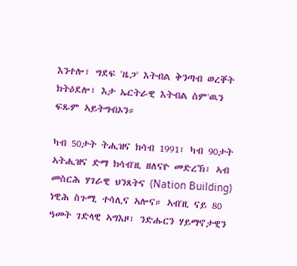እንተሎ፣ ግደፍ 'ዜጋ' እትብል ቅንጣብ ወረቐት ክትዕደሎ፣ እታ ኤርትራዊ እትብል ስም'ዉን ፍጹም ኣይትግብኦን።

ካብ 50ታት ትሒዝና ክሳብ 1991፣ ካብ 90ታት ኣትሒዝና ድማ ክሳብ'ዚ ዘለናዮ መድረኽ፣ ኣብ መስርሕ ሃገራዊ ህንጸትና (Nation Building) ነዊሕ ስጉሚ ተሳሊና ኣሎና። ኣብ'ዚ ናይ 80 ዓመት ገድላዊ ኣግእዞ፣ ንድሑርን ሃይማኖታዊን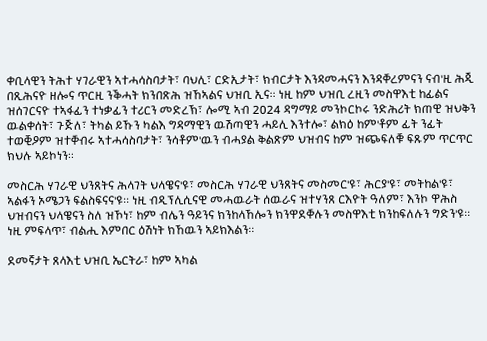ቀቢላዊን ትሕተ ሃገራዊን ኣተሓሳስባታት፣ ባህሊ፣ ርድኢታት፣ ክብርታት እንዳመሓናን እንዳቐረምናን ናብ'ዚ ሕጂ በጺሕናዮ ዘሎና ጥርዚ ንቕሓት ክንበጽሕ ዝኸኣልና ህዝቢ ኢና። ነዚ ከም ህዝቢ ረዚን መስዋእቲ ከፊልና ዝሰገርናዮ ተኣፋፊን ተነቃፊን ተሪርን መድረኽ፣ ሎሚ ኣብ 2024 ዳግማይ መንኮርኮሩ ንድሕሪት ክጠዊ ዝህቅን ዉልቀሰት፣ ጉጅለ፣ ትካል ይኹን ካልእ ግዳማዊን ዉሽጣዊን ሓይሊ እንተሎ፣ ልክዕ ከም'ቶም ፊት ንፊት ተወቒዖም ዝተቐብሩ ኣተሓሳስባታት፣ ንሳቶም'ዉን ብሓያል ቅልጽም ህዝብና ከም ዝጭፍለቑ ፍጹም ጥርጥር ክህሉ ኣይኮነን።

መስርሕ ሃገራዊ ህንጸትና ሕላገት ህላዌና'ዩ፣ መስርሕ ሃገራዊ ህንጸትና መስመር'ዩ፣ ሕርያ'ዩ፣ መትከል'ዩ፣ ኣልፋን ኦሜጋን ፍልስፍናና'ዩ። ነዚ ብዲፕሊሲናዊ መሓዉራት ሰዉራና ዝተሃንጸ ርእዮት ዓለም፣ እንኮ ዋሕስ ህዝብናን ህላዌናን ስለ ዝኾነ፣ ከም ብሌን ዓይንና ክንከላኸሎን ክንዋደቐሉን መስዋእቲ ክንከፍለሉን ግድን'ዩ። ነዚ ምፍላጥ፣ ብልሒ እምበር ዕሽነት ክኸዉን ኣይክእልን።

ደመኛታት ጸላእቲ ህዝቢ ኤርትራ፣ ከም ኣካል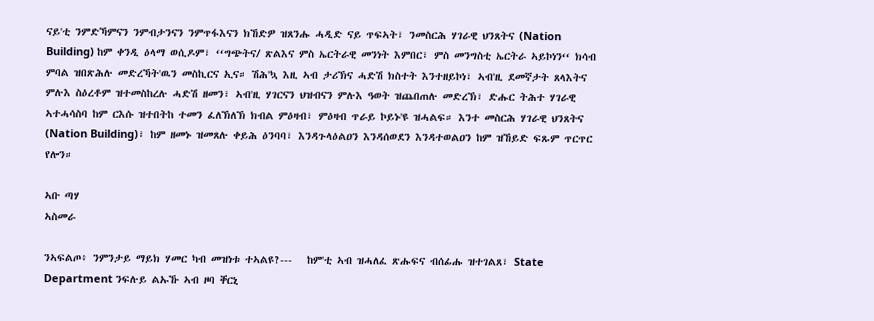ናይ'ቲ ንምድኻምናን ንምብታንናን ንምጥፋእናን ክኸድዎ ዝጸንሑ ሓዲድ ናይ ጥፍኣት፣ ንመስርሕ ሃገራዊ ህንጸትና (Nation Building) ከም ቀንዲ ዕላማ ወሲዶም፣ ‘‘ግጭትና/ ጽልእና ምስ ኤርትራዊ መንነት እምበር፣ ምስ መንግስቲ ኤርትራ ኣይኮነን‘‘ ክሳብ ምባል ዝበጽሕሉ መድረኻት'ዉን መስኪርና ኢና። ሽሕ'ኳ እዚ ኣብ ታሪኽና ሓድሽ ክስተት እንተዘይኮነ፣ ኣብ'ዚ ደመኛታት ጸላእትና ምሉእ ስዕረቶም ዝተመስከረሉ ሓድሽ ዘመን፣ ኣብ'ዚ ሃገርናን ህዝብናን ምሉእ ዓወት ዝጨበጠሉ መድረኽ፣ ድሑር ትሕተ ሃገራዊ ኣተሓሳስባ ከም ርእሱ ዝተበትከ ተመን ፈለኽለኽ ክብል ምዕዛብ፣ ምዕዛብ ጥራይ ኮይኑ'ዩ ዝሓልፍ። እንተ መስርሕ ሃገራዊ ህንጸትና (Nation Building)፣ ከም ዘመኑ ዝመጸሉ ቀይሕ ዕንባባ፣ እንዳጉላዕልዐን እንዳሰወደን እንዳተወልዐን ከም ዝኸይድ ፍጹም ጥርጥር የሎን።

ኣቡ ጣሃ
ኣስመራ

ንኣፍልጦ፥ ንምንታይ ማይክ ሃመር ካብ መዝነቱ ተኣልዩ?---   ከም'ቲ ኣብ ዝሓለፈ ጽሑፍና ብሰፊሑ ዝተገልጸ፣ State Department ንፍሉይ ልኡኹ ኣብ ዞባ ቐርኒ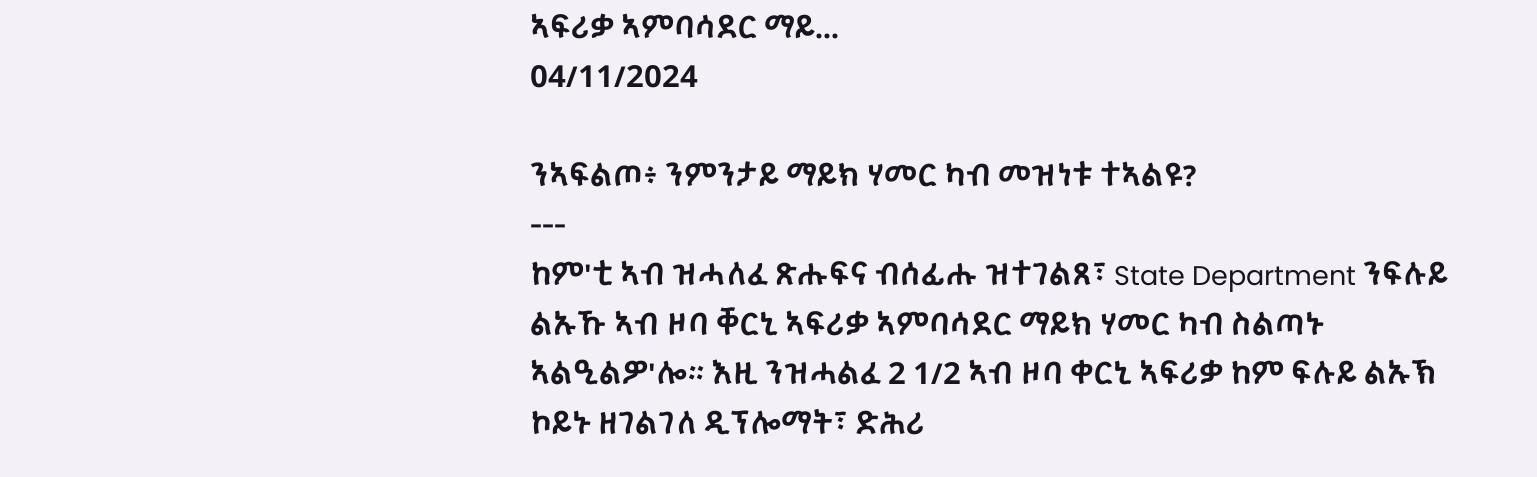ኣፍሪቃ ኣምባሳደር ማይ...
04/11/2024

ንኣፍልጦ፥ ንምንታይ ማይክ ሃመር ካብ መዝነቱ ተኣልዩ?
---
ከም'ቲ ኣብ ዝሓለፈ ጽሑፍና ብሰፊሑ ዝተገልጸ፣ State Department ንፍሉይ ልኡኹ ኣብ ዞባ ቐርኒ ኣፍሪቃ ኣምባሳደር ማይክ ሃመር ካብ ስልጣኑ ኣልዒልዎ'ሎ። እዚ ንዝሓልፈ 2 1/2 ኣብ ዞባ ቀርኒ ኣፍሪቃ ከም ፍሉይ ልኡኽ ኮይኑ ዘገልገለ ዲፕሎማት፣ ድሕሪ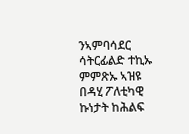ንኣምባሳደር ሳትርፊልድ ተኪኡ ምምጽኡ ኣዝዩ በዳሂ ፖለቲካዊ ኩነታት ከሕልፍ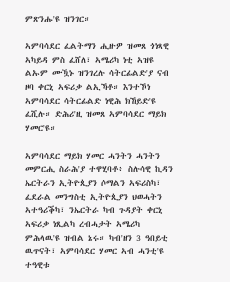ምጽንሑ'ዩ ዝንገር።

ኣምባሳደር ፈልትማን ሒዙዎ ዝመጸ ጎነጻዊ ኣካይዳ ምስ ፈሸለ፣ ኣሜሪካ ነቲ ኣዝዩ ልኡም ሙዃኑ ዝንገረሉ ሳትርፊልድ'ያ ናብ ዞባ ቀርኒ ኣፍሪቃ ልኢኻቶ። እንተኾነ ኣምባሳደር ሳትርፊልድ ነዊሕ ክኸይድ'ዩ ፈሺሉ። ድሕሪ'ዚ ዝመጸ ኣምባሳደር ማይክ ሃመር'ዩ።

ኣምባሳደር ማይክ ሃመር ሓንትን ሓንትን መምርሒ ስራሕ'ያ ተዋሂባቶ፥ ስሉሳዊ ኪዳን ኤርትራን ኢትዮጲያን ሶማልን ኣፍሪስካ፣ ፈደራል መንግስቲ ኢትዮጲያን ህወሓትን ኣተዓሪቕካ፣ ንኤርትራ ካብ ጉዳያት ቀርኒ ኣፍሪቃ ነጺልካ ረብሓታት ኣሜሪካ ምሕላዉ'ዩ ዝብል ኔሩ። ካብ'ዘን 3 ዓበይቲ ዉጥናት፣ ኣምባሳደር ሃመር ኣብ ሓንቲ'ዩ ተዓዊቱ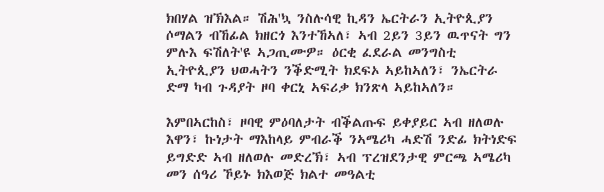ክበሃል ዝኽእል። ሽሕ'ኳ ንስሉሳዊ ኪዳን ኤርትራን ኢትዮጲያን ሶማልን ብኸፊል ክዘርጎ እንተኸኣለ፣ ኣብ 2ይን 3ይን ዉጥናት ግን ምሉእ ፍሽለት'ዩ ኣጋጢሙዎ። ዕርቂ ፈደራል መንግስቲ ኢትዮጲያን ህወሓትን ንቕድሚት ክደፍኦ ኣይከኣለን፣ ንኤርትራ ድማ ካብ ጉዳያት ዞባ ቀርኒ ኣፍሪቃ ክንጽላ ኣይከኣለን።

እምበኣርከስ፣ ዞባዊ ምዕባለታት ብቕልጡፍ ይቀያይር ኣብ ዘለወሉ እዋን፣ ኩነታት ማእከላይ ምብራቕ ንኣሜሪካ ሓድሽ ንድፊ ክትነድፍ ይግድድ ኣብ ዘለወሉ መድረኽ፣ ኣብ ፕረዝደንታዊ ምርጫ ኣሜሪካ መን ሰዓሪ ኾይኑ ክእወጅ ክልተ መዓልቲ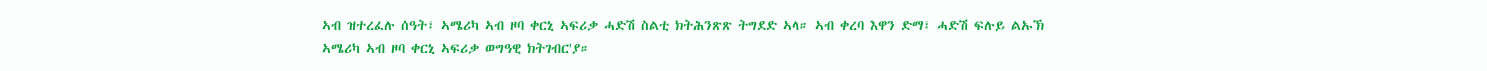ኣብ ዝተረፈሉ ሰዓት፣ ኣሜሪካ ኣብ ዞባ ቀርኒ ኣፍሪቃ ሓድሽ ስልቲ ክትሕንጽጽ ትግደድ ኣላ። ኣብ ቀረባ እዋን ድማ፣ ሓድሽ ፍሉይ ልኡኽ ኣሜሪካ ኣብ ዞባ ቀርኒ ኣፍሪቃ ወግዓዊ ክትገብር'ያ።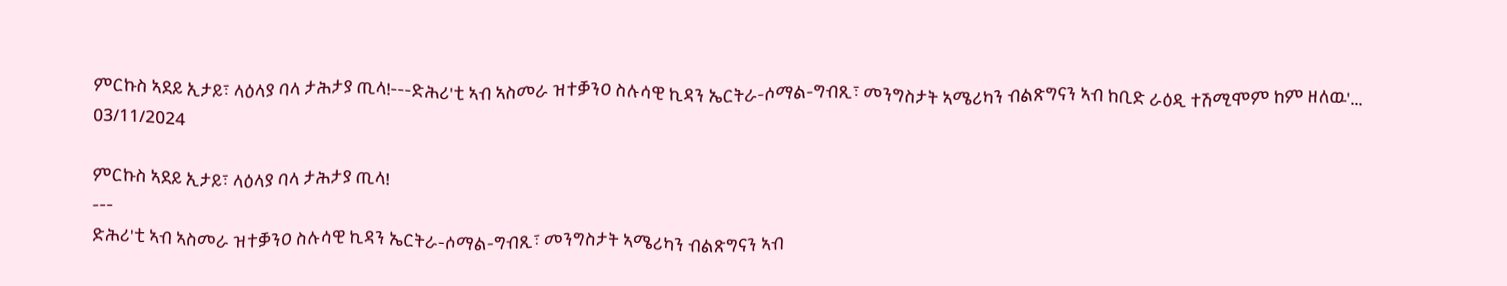ምርኩስ ኣደይ ኢታይ፣ ላዕላያ ባላ ታሕታያ ጢላ!---ድሕሪ'ቲ ኣብ ኣስመራ ዝተቓንዐ ስሉሳዊ ኪዳን ኤርትራ-ሶማል-ግብጺ፣ መንግስታት ኣሜሪካን ብልጽግናን ኣብ ከቢድ ራዕዲ ተሽሚሞም ከም ዘለዉ'...
03/11/2024

ምርኩስ ኣደይ ኢታይ፣ ላዕላያ ባላ ታሕታያ ጢላ!
---
ድሕሪ'ቲ ኣብ ኣስመራ ዝተቓንዐ ስሉሳዊ ኪዳን ኤርትራ-ሶማል-ግብጺ፣ መንግስታት ኣሜሪካን ብልጽግናን ኣብ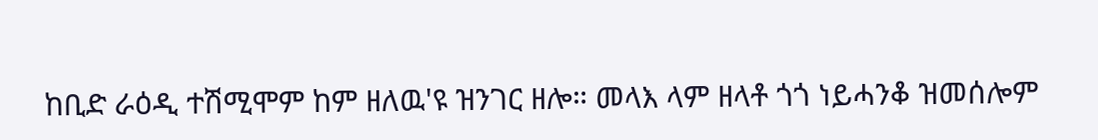ከቢድ ራዕዲ ተሽሚሞም ከም ዘለዉ'ዩ ዝንገር ዘሎ። መላእ ላም ዘላቶ ጎጎ ነይሓንቆ ዝመሰሎም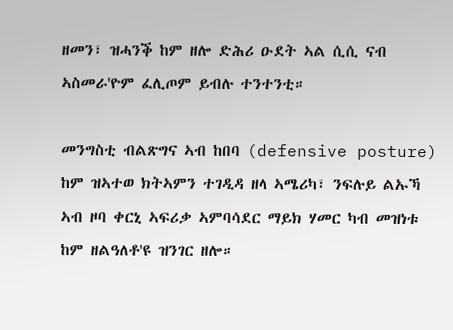ዘመን፣ ዝሓንቕ ከም ዘሎ ድሕሪ ዑደት ኣል ሲሲ ናብ ኣስመራ'ዮም ፈሊጦም ይብሉ ተንተንቲ።

መንግስቲ ብልጽግና ኣብ ከበባ (defensive posture) ከም ዝኣተወ ክትኣምን ተገዲዳ ዘላ ኣሜሪካ፣ ንፍሉይ ልኡኻ ኣብ ዞባ ቀርኒ ኣፍሪቃ ኣምባሳደር ማይክ ሃመር ካብ መዝነቱ ከም ዘልዓለቶ'ዩ ዝንገር ዘሎ።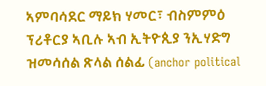ኣምባሳደር ማይክ ሃመር፣ ብስምምዕ ፕሪቶርያ ኣቢሉ ኣብ ኢትዮጲያ ንኢሃድግ ዝመሳሰል ጽላል ሰልፊ (anchor political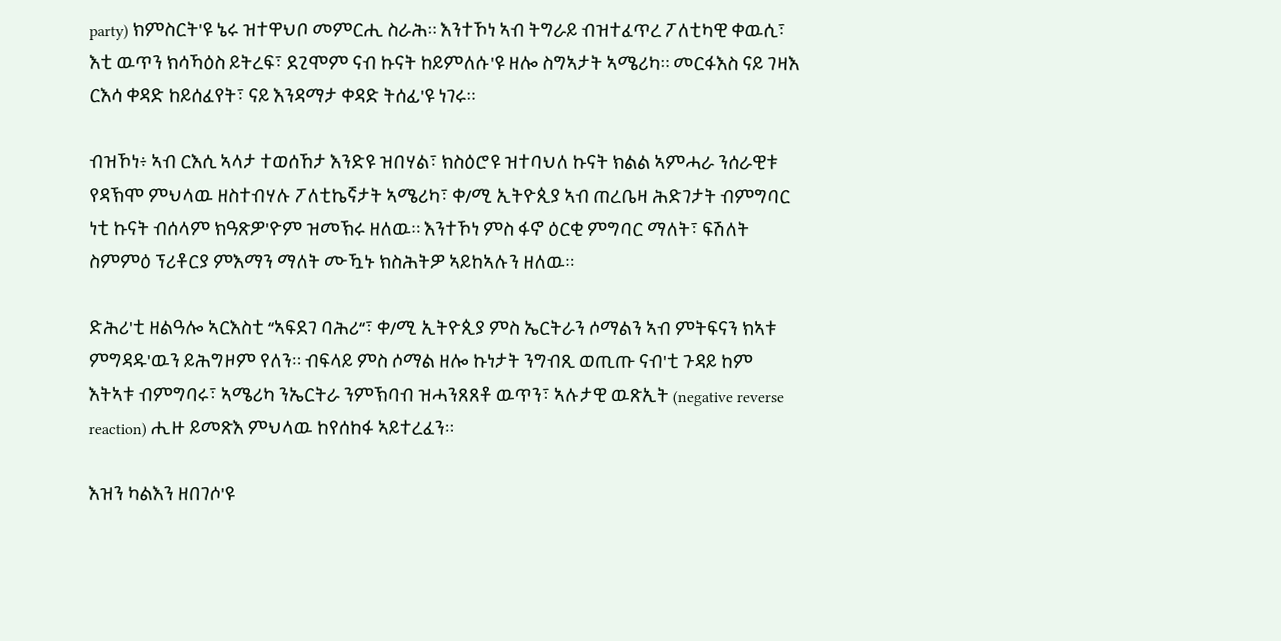party) ክምስርት'ዩ ኔሩ ዝተዋህቦ መምርሒ ስራሕ። እንተኾነ ኣብ ትግራይ ብዝተፈጥረ ፖለቲካዊ ቀዉሲ፣ እቲ ዉጥን ክሳኻዕስ ይትረፍ፣ ደጊሞም ናብ ኩናት ከይምለሱ'ዩ ዘሎ ስግኣታት ኣሜሪካ። መርፋእስ ናይ ገዛእ ርእሳ ቀዳድ ከይሰፈየት፣ ናይ እንዳማታ ቀዳድ ትሰፊ'ዩ ነገሩ።

ብዝኾነ፥ ኣብ ርእሲ ኣላታ ተወሰኸታ እንድዩ ዝበሃል፣ ክስዕሮዩ ዝተባህለ ኩናት ክልል ኣምሓራ ንሰራዊቱ የዳኽሞ ምህላዉ ዘስተብሃሉ ፖለቲኬኛታት ኣሜሪካ፣ ቀ/ሚ ኢትዮጲያ ኣብ ጠረቤዛ ሕድገታት ብምግባር ነቲ ኩናት ብሰላም ክዓጽዎ'ዮም ዝመኽሩ ዘለዉ። እንተኾነ ምስ ፋኖ ዕርቂ ምግባር ማለት፣ ፍሽለት ስምምዕ ፕሪቶርያ ምእማን ማለት ሙዃኑ ክስሕትዎ ኣይከኣሉን ዘለዉ።

ድሕሪ'ቲ ዘልዓሎ ኣርእስቲ ‘‘ኣፍደገ ባሕሪ‘‘፣ ቀ/ሚ ኢትዮጲያ ምስ ኤርትራን ሶማልን ኣብ ምትፍናን ክኣቱ ምግዳዱ'ዉን ይሕግዞም የለን። ብፍላይ ምስ ሶማል ዘሎ ኩነታት ንግብጺ ወጢጡ ናብ'ቲ ጉዳይ ከም እትኣቱ ብምግባሩ፣ ኣሜሪካ ንኤርትራ ንምኽባብ ዝሓንጸጸቶ ዉጥን፣ ኣሉታዊ ዉጽኢት (negative reverse reaction) ሒዙ ይመጽእ ምህላዉ ከየሰከፋ ኣይተረፈን።

እዝን ካልእን ዘበገሶ'ዩ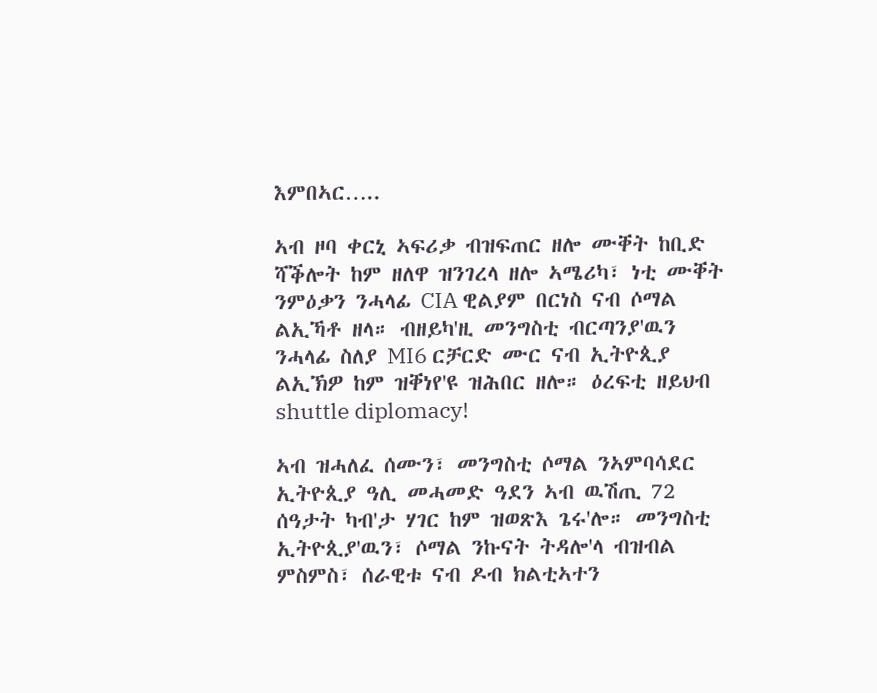እምበኣር…..

ኣብ ዞባ ቀርኒ ኣፍሪቃ ብዝፍጠር ዘሎ ሙቐት ከቢድ ሻቕሎት ከም ዘለዋ ዝንገረላ ዘሎ ኣሜሪካ፣ ነቲ ሙቐት ንምዕቃን ንሓላፊ CIA ዊልያም በርነስ ናብ ሶማል ልኢኻቶ ዘላ። ብዘይካ'ዚ መንግስቲ ብርጣንያ'ዉን ንሓላፊ ስለያ MI6 ርቻርድ ሙር ናብ ኢትዮጲያ ልኢኽዎ ከም ዝቐነየ'ዩ ዝሕበር ዘሎ። ዕረፍቲ ዘይህብ shuttle diplomacy!

ኣብ ዝሓለፈ ሰሙን፣ መንግስቲ ሶማል ንኣምባሳደር ኢትዮጲያ ዓሊ መሓመድ ዓደን ኣብ ዉሽጢ 72 ሰዓታት ካብ'ታ ሃገር ከም ዝወጽእ ጌሩ'ሎ። መንግስቲ ኢትዮጲያ'ዉን፣ ሶማል ንኩናት ትዳሎ'ላ ብዝብል ምስምስ፣ ሰራዊቱ ናብ ዶብ ክልቲኣተን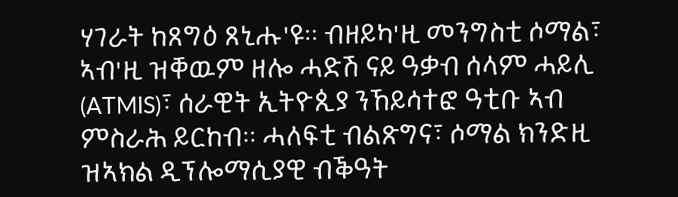ሃገራት ከጸግዕ ጸኒሑ'ዩ። ብዘይካ'ዚ መንግስቲ ሶማል፣ ኣብ'ዚ ዝቐዉም ዘሎ ሓድሽ ናይ ዓቃብ ሰላም ሓይሊ (ATMIS)፣ ሰራዊት ኢትዮጲያ ንኸይሳተፎ ዓቲቡ ኣብ ምስራሕ ይርከብ። ሓለፍቲ ብልጽግና፣ ሶማል ክንድዚ ዝኣክል ዲፕሎማሲያዊ ብቕዓት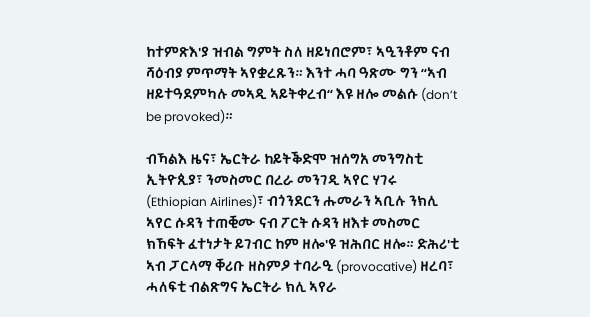ከተምጽእ'ያ ዝብል ግምት ስለ ዘይነበሮም፣ ኣዒንቶም ናብ ሻዕብያ ምጥማት ኣየቋረጹን። እንተ ሓባ ዓጽሙ ግን ‘‘ኣብ ዘይተዓደምካሉ መኣዲ ኣይትቀረብ‘‘ እዩ ዘሎ መልሱ (don’t be provoked)።

ብኻልእ ዜና፣ ኤርትራ ከይትቕድሞ ዝሰግአ መንግስቲ ኢትዮጲያ፣ ንመስመር በረራ መንገዲ ኣየር ሃገሩ (Ethiopian Airlines)፣ ብጎንደርን ሑመራን ኣቢሉ ንክሊ ኣየር ሱዳን ተጠቒሙ ናብ ፖርት ሱዳን ዘእቱ መስመር ክኸፍት ፈተነታት ይገብር ከም ዘሎ'ዩ ዝሕበር ዘሎ። ድሕሪ'ቲ ኣብ ፓርላማ ቐሪቡ ዘስምዖ ተባራዒ (provocative) ዘረባ፣ ሓለፍቲ ብልጽግና ኤርትራ ክሊ ኣየራ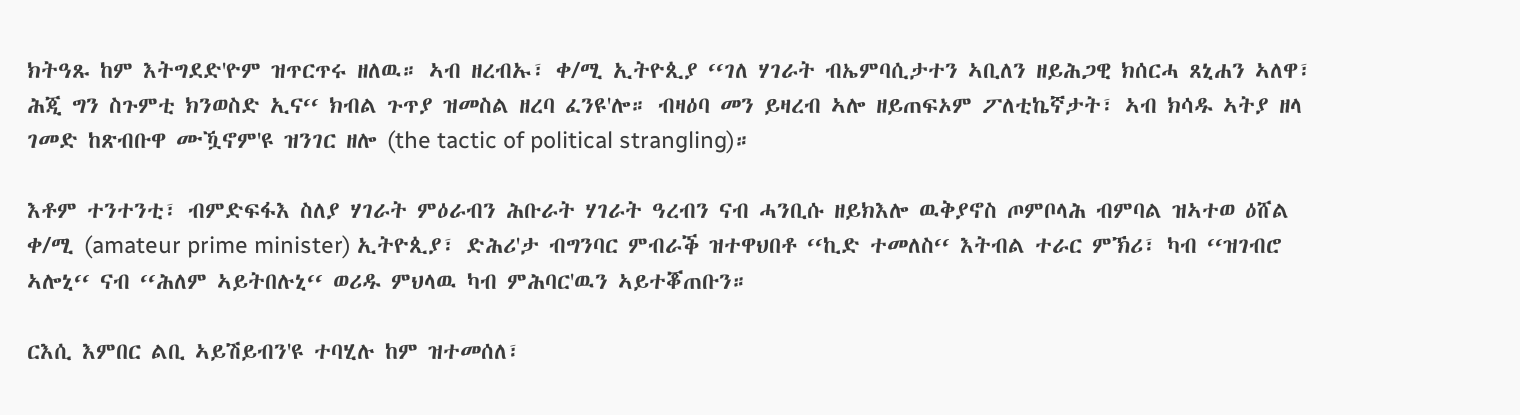ክትዓጹ ከም እትግደድ'ዮም ዝጥርጥሩ ዘለዉ። ኣብ ዘረብኡ፣ ቀ/ሚ ኢትዮጲያ ‘‘ገለ ሃገራት ብኤምባሲታተን ኣቢለን ዘይሕጋዊ ክሰርሓ ጸኒሐን ኣለዋ፣ ሕጂ ግን ስጉምቲ ክንወስድ ኢና‘‘ ክብል ጉጥያ ዝመስል ዘረባ ፈንዩ'ሎ። ብዛዕባ መን ይዛረብ ኣሎ ዘይጠፍኦም ፖለቲኬኛታት፣ ኣብ ክሳዱ ኣትያ ዘላ ገመድ ከጽብቡዋ ሙዃኖም'ዩ ዝንገር ዘሎ (the tactic of political strangling)።

እቶም ተንተንቲ፣ ብምድፍፋእ ስለያ ሃገራት ምዕራብን ሕቡራት ሃገራት ዓረብን ናብ ሓንቢሱ ዘይክእሎ ዉቅያኖስ ጦምቦላሕ ብምባል ዝኣተወ ዕሸል ቀ/ሚ (amateur prime minister) ኢትዮጲያ፣ ድሕሪ'ታ ብግንባር ምብራቕ ዝተዋህበቶ ‘‘ኪድ ተመለስ‘‘ እትብል ተራር ምኽሪ፣ ካብ ‘‘ዝገብሮ ኣሎኒ‘‘ ናብ ‘‘ሕለም ኣይትበሉኒ‘‘ ወሪዱ ምህላዉ ካብ ምሕባር'ዉን ኣይተቖጠቡን።

ርእሲ እምበር ልቢ ኣይሽይብን'ዩ ተባሂሉ ከም ዝተመሰለ፣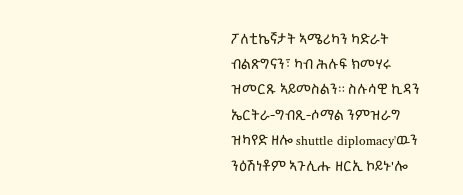ፖለቲኬኛታት ኣሜሪካን ካድራት ብልጽግናን፣ ካብ ሕሉፍ ክመሃሩ ዝመርጹ ኣይመስልን። ስሉሳዊ ኪዳን ኤርትራ-ግብጺ-ሶማል ንምዝራግ ዝካየድ ዘሎ shuttle diplomacy'ዉን ንዕሽነቶም ኣጉሊሑ ዘርኢ ኮይኑ'ሎ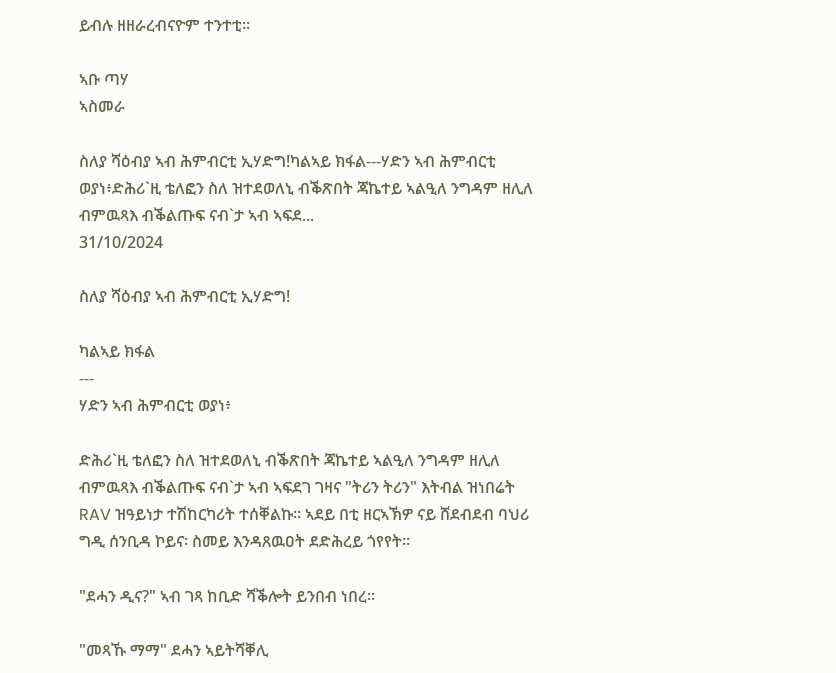ይብሉ ዘዘራረብናዮም ተንተቲ።

ኣቡ ጣሃ
ኣስመራ

ስለያ ሻዕብያ ኣብ ሕምብርቲ ኢሃድግ!ካልኣይ ክፋል---ሃድን ኣብ ሕምብርቲ ወያነ፥ድሕሪ`ዚ ቴለፎን ስለ ዝተደወለኒ ብቕጽበት ጃኬተይ ኣልዒለ ንግዳም ዘሊለ ብምዉጻእ ብቕልጡፍ ናብ`ታ ኣብ ኣፍደ...
31/10/2024

ስለያ ሻዕብያ ኣብ ሕምብርቲ ኢሃድግ!

ካልኣይ ክፋል
---
ሃድን ኣብ ሕምብርቲ ወያነ፥

ድሕሪ`ዚ ቴለፎን ስለ ዝተደወለኒ ብቕጽበት ጃኬተይ ኣልዒለ ንግዳም ዘሊለ ብምዉጻእ ብቕልጡፍ ናብ`ታ ኣብ ኣፍደገ ገዛና "ትሪን ትሪን" እትብል ዝነበሬት RAV ዝዓይነታ ተሽከርካሪት ተሰቐልኩ። ኣደይ በቲ ዘርኣኽዎ ናይ ሸደብደብ ባህሪ ግዲ ሰንቢዳ ኮይና፡ ስመይ እንዳጸዉዐት ደድሕረይ ጎየየት።

"ደሓን ዲና?" ኣብ ገጻ ከቢድ ሻቕሎት ይንበብ ነበረ።

"መጻኹ ማማ" ደሓን ኣይትሻቐሊ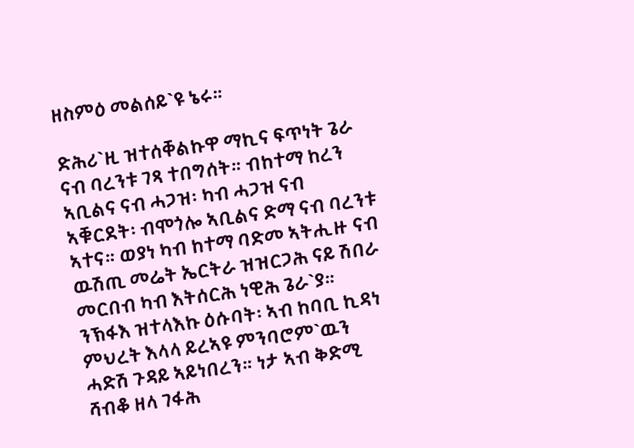ዘስምዕ መልሰይ`ዩ ኔሩ።

ድሕሪ`ዚ ዝተሰቐልኩዋ ማኪና ፍጥነት ጌራ ናብ ባረንቱ ገጻ ተበግሰት። ብከተማ ከረን ኣቢልና ናብ ሓጋዝ፡ ካብ ሓጋዝ ናብ ኣቑርደት፡ ብሞጎሎ ኣቢልና ድማ ናብ ባረንቱ ኣተና። ወያነ ካብ ከተማ ባድመ ኣትሒዙ ናብ ዉሽጢ መሬት ኤርትራ ዝዝርጋሕ ናይ ሽበራ መርበብ ካብ እትሰርሕ ነዊሕ ጌራ`ያ። ንኽፋእ ዝተላእኩ ዕሱባት፡ ኣብ ከባቢ ኪዳነ ምህረት እላላ ይረኣዩ ምንባሮም`ዉን ሓድሽ ጉዳይ ኣይነበረን። ነታ ኣብ ቅድሚ ሻብቆ ዘላ ገፋሕ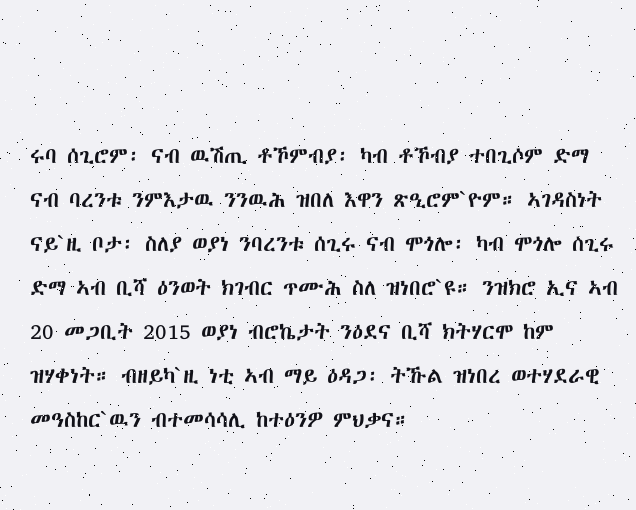ሩባ ሰጊሮም፡ ናብ ዉሽጢ ቶኾምብያ፡ ካብ ቶኾብያ ተበጊሶም ድማ ናብ ባረንቱ ንምእታዉ ንንዉሕ ዝበለ እዋን ጽዒሮም`ዮም። ኣገዳስነት ናይ`ዚ ቦታ፡ ስለያ ወያነ ንባረንቱ ሰጊሩ ናብ ሞጎሎ፡ ካብ ሞጎሎ ሰጊሩ ድማ ኣብ ቢሻ ዕንወት ክገብር ጥሙሕ ስለ ዝነበሮ`ዩ። ንዝክሮ ኢና ኣብ 20 መጋቢት 2015 ወያነ ብሮኬታት ንዕደና ቢሻ ክትሃርሞ ከም ዝሃቀነት። ብዘይካ`ዚ ነቲ ኣብ ማይ ዕዳጋ፡ ትኹል ዝነበረ ወተሃደራዊ መዓስከር`ዉን ብተመሳሳሊ ከተዕንዎ ምህቃና።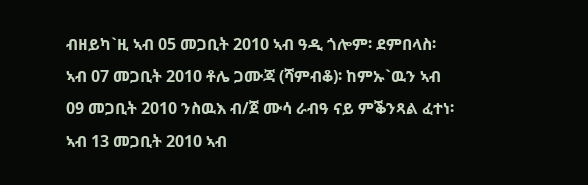ብዘይካ`ዚ ኣብ 05 መጋቢት 2010 ኣብ ዓዲ ጎሎም፡ ደምበላስ፡ ኣብ 07 መጋቢት 2010 ቶሌ ጋሙጃ (ሻምብቆ)፡ ከምኡ`ዉን ኣብ 09 መጋቢት 2010 ንስዉእ ብ/ጀ ሙሳ ራብዓ ናይ ምቕንጻል ፈተነ፡ ኣብ 13 መጋቢት 2010 ኣብ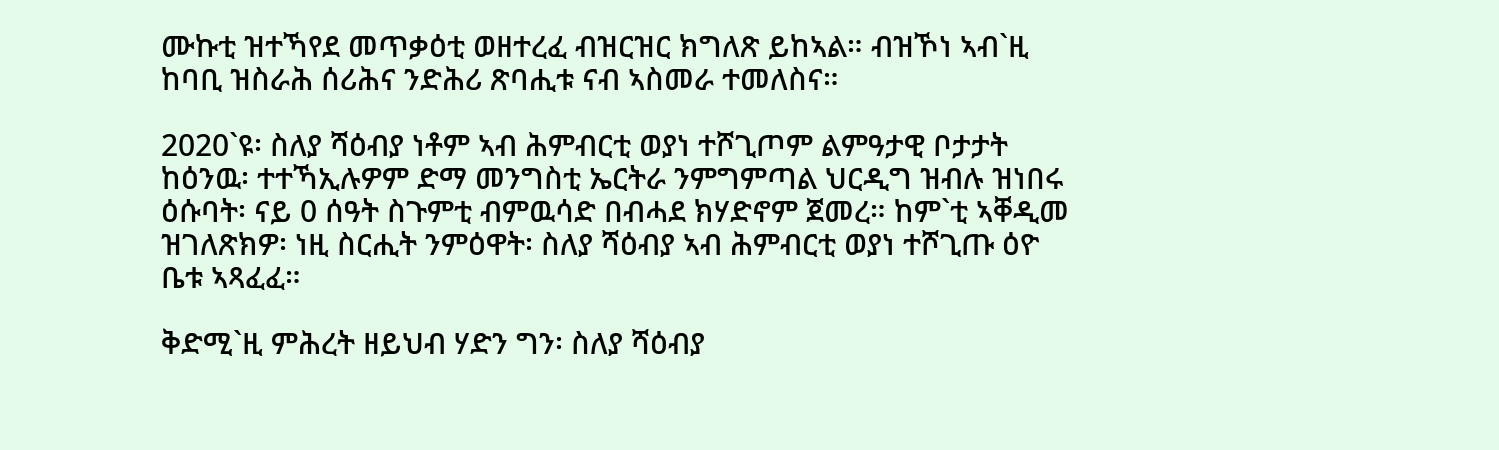ሙኩቲ ዝተኻየደ መጥቃዕቲ ወዘተረፈ ብዝርዝር ክግለጽ ይከኣል። ብዝኾነ ኣብ`ዚ ከባቢ ዝስራሕ ሰሪሕና ንድሕሪ ጽባሒቱ ናብ ኣስመራ ተመለስና።

2020`ዩ፡ ስለያ ሻዕብያ ነቶም ኣብ ሕምብርቲ ወያነ ተሾጊጦም ልምዓታዊ ቦታታት ከዕንዉ፡ ተተኻኢሉዎም ድማ መንግስቲ ኤርትራ ንምግምጣል ህርዲግ ዝብሉ ዝነበሩ ዕሱባት፡ ናይ 0 ሰዓት ስጉምቲ ብምዉሳድ በብሓደ ክሃድኖም ጀመረ። ከም`ቲ ኣቐዲመ ዝገለጽክዎ፡ ነዚ ስርሒት ንምዕዋት፡ ስለያ ሻዕብያ ኣብ ሕምብርቲ ወያነ ተሾጊጡ ዕዮ ቤቱ ኣጻፈፈ።

ቅድሚ`ዚ ምሕረት ዘይህብ ሃድን ግን፡ ስለያ ሻዕብያ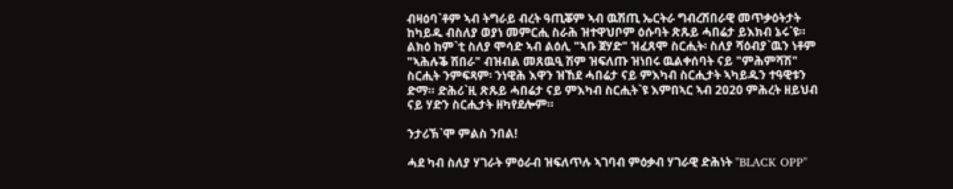ብዛዕባ`ቶም ኣብ ትግራይ ብረት ዓጢቖም ኣብ ዉሽጢ ኤርትራ ግብረሽበራዊ መጥቃዕትታት ከካይዱ ብስለያ ወያነ መምርሒ ስራሕ ዝተዋህቦም ዕሱባት ጽጹይ ሓበሬታ ይእክብ ኔሩ`ዩ። ልክዕ ከም`ቲ ስለያ ሞሳድ ኣብ ልዕሊ "ኣቡ ጀሃድ" ዝፈጸሞ ስርሒት፡ ስለያ ሻዕብያ`ዉን ነቶም "ኣሕሉቕ ሽበራ" ብዝብል መጸዉዒ ሽም ዝፍለጡ ዝነበሩ ዉልቀሰባት ናይ "ምሕምሻሽ" ስርሒት ንምፍጻም፡ ንነዊሕ እዋን ዝኸደ ሓበሬታ ናይ ምእካብ ስርሒታት ኣካይዱን ተዓዊቱን ድማ። ድሕሪ`ዚ ጽጹይ ሓበሬታ ናይ ምእካብ ስርሒት`ዩ እምበኣር ኣብ 2020 ምሕረት ዘይህብ ናይ ሃድን ስርሒታት ዘካየደሎም።

ንታሪኽ`ሞ ምልስ ንበል!

ሓደ ካብ ስለያ ሃገራት ምዕራብ ዝፍለጥሉ ኣገባብ ምዕቃብ ሃገራዊ ድሕነት "BLACK OPP"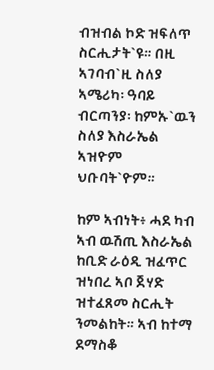ብዝብል ኮድ ዝፍለጥ ስርሒታት`ዩ። በዚ ኣገባብ`ዚ ስለያ ኣሜሪካ፡ ዓባይ ብርጣንያ፡ ከምኡ`ዉን ስለያ እስራኤል ኣዝዮም ህቡባት`ዮም።

ከም ኣብነት፥ ሓደ ካብ ኣብ ዉሽጢ እስራኤል ከቢድ ራዕዲ ዝፈጥር ዝነበረ ኣቦ ጀሃድ ዝተፈጸመ ስርሒት ንመልከት። ኣብ ከተማ ደማስቆ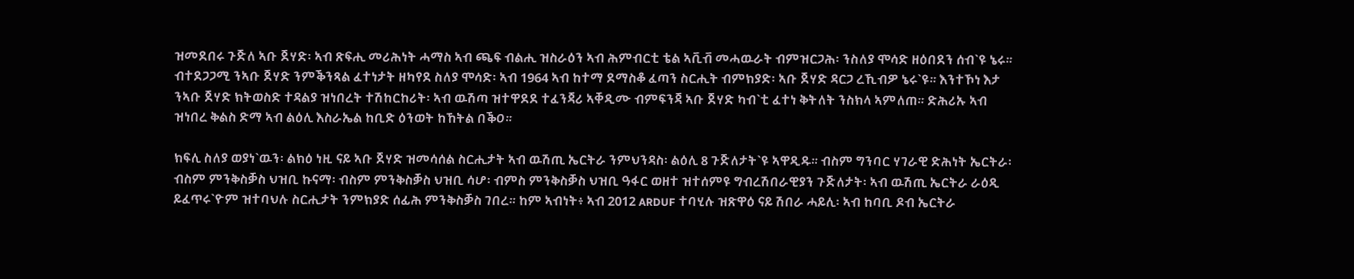ዝመደበሩ ጉጅለ ኣቡ ጀሃድ፡ ኣብ ጽፍሒ መሪሕነት ሓማስ ኣብ ጫፍ ብልሒ ዝስራዕን ኣብ ሕምብርቲ ቴል ኣቪቭ መሓዉራት ብምዝርጋሕ፡ ንስለያ ሞሳድ ዘዕበደን ሰብ`ዩ ኔሩ። ብተደጋጋሚ ንኣቡ ጀሃድ ንምቕንጻል ፈተነታት ዘካየደ ስለያ ሞሳድ፡ ኣብ 1964 ኣብ ከተማ ደማስቆ ፈጣን ስርሒት ብምክያድ፡ ኣቡ ጀሃድ ዳርጋ ረኺብዎ ኔሩ`ዩ። እንተኾነ እታ ንኣቡ ጀሃድ ክትወስድ ተዳልያ ዝነበረት ተሽከርከሪት፡ ኣብ ዉሽጣ ዝተዋደደ ተፈንጃሪ ኣቐዲሙ ብምፍንጃ ኣቡ ጀሃድ ካብ`ቲ ፈተነ ቅትለት ንስክላ ኣምለጠ። ድሕሪኡ ኣብ ዝነበረ ቅልስ ድማ ኣብ ልዕሊ እስራኤል ከቢድ ዕንወት ከኸትል በቕዐ።

ክፍሊ ስለያ ወያነ`ዉን፡ ልክዕ ነዚ ናይ ኣቡ ጀሃድ ዝመሳሰል ስርሒታት ኣብ ዉሽጢ ኤርትራ ንምህንዳስ፡ ልዕሊ 8 ጉጅለታት`ዩ ኣዋዲዱ። ብስም ግንባር ሃገራዊ ድሕነት ኤርትራ፡ ብስም ምንቅስቓስ ህዝቢ ኩናማ፡ ብስም ምንቅስቓስ ህዝቢ ሳሆ፡ ብምስ ምንቅስቓስ ህዝቢ ዓፋር ወዘተ ዝተሰምዩ ግብረሽበራዊያን ጉጅለታት፡ ኣብ ዉሽጢ ኤርትራ ራዕዲ ይፈጥሩ`ዮም ዝተባህሉ ስርሒታት ንምክያድ ሰፊሕ ምንቅስቓስ ገበረ። ከም ኣብነት፥ ኣብ 2012 ARDUF ተባሂሉ ዝጽዋዕ ናይ ሽበራ ሓይሊ፡ ኣብ ከባቢ ዶብ ኤርትራ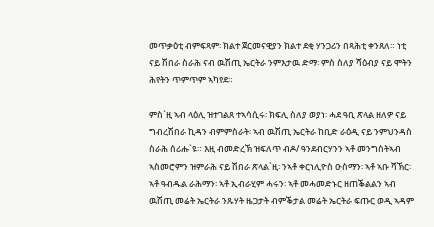መጥቃዕቲ ብምፍጻም፡ ክልተ ጀርመናዊያን ክልተ ደቂ ሃንጋሪን በጻሕቲ ቀንጸለ። ነቲ ናይ ሽበራ ስራሕ ናብ ዉሽጢ ኤርትራ ንምእታዉ ድማ፡ ምስ ስለያ ሻዕብያ ናይ ሞትን ሕየትን ጥምጥም ኣካየደ።

ምስ`ዚ ኣብ ላዕሊ ዝተገልጸ ተኣሳሲሩ፡ ክፍሊ ስለያ ወያነ፡ ሓደ ዓቢ ጽላል ዘለዎ ናይ ግብረሽበራ ኪዳን ብምምስራት፡ ኣብ ዉሽጢ ኤርትራ ከቢድ ራዕዲ ናይ ንምህንዳስ ስራሕ ሰሪሑ`ዩ። እዚ ብመድረኽ ዝፍለጥ ብዶ/ ዓንደብርሃንን ኣቶ መንግስትኣብ ኣስመሮምን ዝምራሕ ናይ ሽበራ ጽላል`ዚ፡ ንኣቶ ቀርነሊዮስ ዑስማን፡ ኣቶ ኣቡ ሻኽር፡ ኣቶ ዓብዱል ራሕማን፡ ኣቶ ኢብራሂም ሓሩን፡ ኣቶ መሓመድኑር ዘጠቕልልን ኣብ ዉሽጢ መሬት ኤርትራ ንጹሃት ዜጋታት ብምቕታል መሬት ኤርትራ ፍጡር ወዲ ኣዳም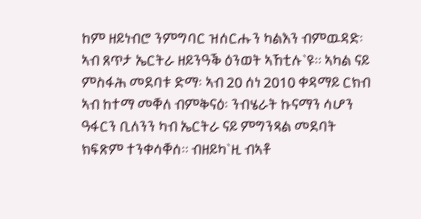ከም ዘይነብሮ ንምግባር ዝሰርሑን ካልእን ብምዉዳድ፡ ኣብ ጸጥታ ኤርትራ ዘይንዓቕ ዕንወት ኣኸቲሉ`ዩ። ኣካል ናይ ምስፋሕ መደባቱ ድማ፡ ኣብ 20 ሰነ 2010 ቀዳማይ ርክብ ኣብ ከተማ መቐለ ብምቅናዕ፡ ንብሄራት ኩናማን ሳሆን ዓፋርን ቢለንን ካብ ኤርትራ ናይ ምግንጻል መደባት ክፍጽም ተንቀሳቐሰ። ብዘይካ`ዚ ብኣቶ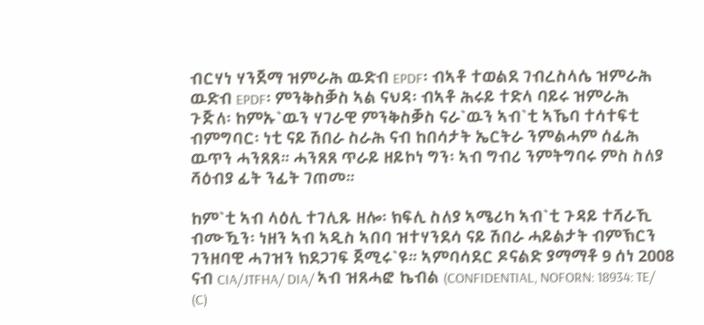ብርሃነ ሃንጀማ ዝምራሕ ዉድብ EPDF፡ ብኣቶ ተወልደ ገብረስላሴ ዝምራሕ ዉድብ EPDF፡ ምንቅስቓስ ኣል ናህዳ፡ ብኣቶ ሕሩይ ተድላ ባይሩ ዝምራሕ ጉጅለ፡ ከምኡ`ዉን ሃገራዊ ምንቅስቓስ ናራ`ዉን ኣብ`ቲ ኣኼባ ተሳተፍቲ ብምግባር፡ ነቲ ናይ ሽበራ ስራሕ ናብ ከበሳታት ኤርትራ ንምልሓም ሰፊሕ ዉጥን ሓንጸጸ። ሓንጸጸ ጥራይ ዘይኮነ ግን፡ ኣብ ግብሪ ንምትግባሩ ምስ ስለያ ሻዕብያ ፊት ንፊት ገጠመ።

ከም`ቲ ኣብ ላዕሊ ተገሊጹ ዘሎ፡ ክፍሊ ስለያ ኣሜሪካ ኣብ`ቲ ጉዳይ ተሻራኺ ብሙዃን፡ ነዘን ኣብ ኣዲስ ኣበባ ዝተሃንደሳ ናይ ሽበራ ሓይልታት ብምኽርን ገንዘባዊ ሓገዝን ክደጋገፍ ጀሚሩ`ዩ። ኣምባሳደር ዶናልድ ያማማቶ 9 ሰነ 2008 ናብ CIA/JTFHA/ DIA/ ኣብ ዝጸሓፎ ኬብል (CONFIDENTIAL, NOFORN: 18934: TE/ (C)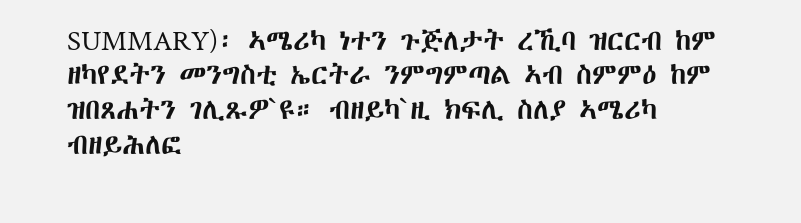SUMMARY)፡ ኣሜሪካ ነተን ጉጅለታት ረኺባ ዝርርብ ከም ዘካየደትን መንግስቲ ኤርትራ ንምግምጣል ኣብ ስምምዕ ከም ዝበጸሐትን ገሊጹዎ`ዩ። ብዘይካ`ዚ ክፍሊ ስለያ ኣሜሪካ ብዘይሕለፎ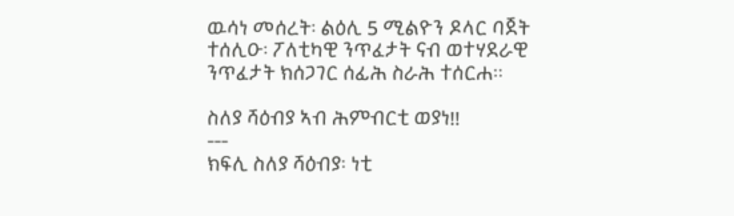ዉሳነ መሰረት፡ ልዕሊ 5 ሚልዮን ዶላር ባጀት ተሰሊዑ፡ ፖለቲካዊ ንጥፈታት ናብ ወተሃደራዊ ንጥፈታት ክሰጋገር ሰፊሕ ስራሕ ተሰርሐ።

ስለያ ሻዕብያ ኣብ ሕምብርቲ ወያነ!!
---
ክፍሊ ስለያ ሻዕብያ፡ ነቲ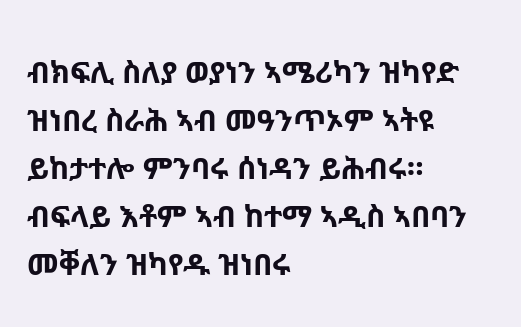ብክፍሊ ስለያ ወያነን ኣሜሪካን ዝካየድ ዝነበረ ስራሕ ኣብ መዓንጥኦም ኣትዩ ይከታተሎ ምንባሩ ሰነዳን ይሕብሩ። ብፍላይ እቶም ኣብ ከተማ ኣዲስ ኣበባን መቐለን ዝካየዱ ዝነበሩ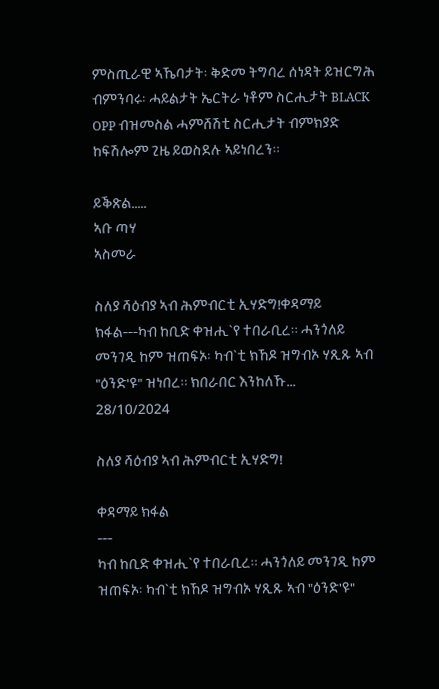ምስጢራዊ ኣኼባታት፡ ቅድመ ትግባረ ሰነዳት ይዝርግሕ ብምንባሩ፡ ሓይልታት ኤርትራ ነቶም ስርሒታት BLACK OPP ብዝመስል ሓምሸሽቲ ስርሒታት ብምክያድ ከፍሽሎም ጊዜ ይወስደሉ ኣይነበረን።

ይቕጽል.....
ኣቡ ጣሃ
ኣስመራ

ስለያ ሻዕብያ ኣብ ሕምብርቲ ኢሃድግ!ቀዳማይ ክፋል---ካብ ከቢድ ቀዝሒ`የ ተበራቢረ። ሓንጎለይ መንገዲ ከም ዝጠፍኦ፡ ካብ`ቲ ክኸዶ ዝግብኦ ሃጺጹ ኣብ "ዕንድ'ዩ" ዝነበረ። ክበራበር እንከለኹ...
28/10/2024

ስለያ ሻዕብያ ኣብ ሕምብርቲ ኢሃድግ!

ቀዳማይ ክፋል
---
ካብ ከቢድ ቀዝሒ`የ ተበራቢረ። ሓንጎለይ መንገዲ ከም ዝጠፍኦ፡ ካብ`ቲ ክኸዶ ዝግብኦ ሃጺጹ ኣብ "ዕንድ'ዩ"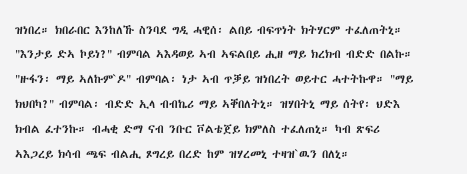ዝነበረ። ክበራበር እንከለኹ ስንባደ ግዲ ሓዊሰ፡ ልበይ ብፍጥነት ክትሃርም ተፈለጠትኒ። "እንታይ ድኣ ኮይነ?" ብምባል ኣእዳወይ ኣብ ኣፍልበይ ሒዘ ማይ ክረክብ ብድድ በልኩ። "ዙፋን፡ ማይ ኣለኩም`ዶ" ብምባል፡ ነታ ኣብ ጥቓይ ዝነበረት ወይተር ሓተትኩዋ። "ማይ ክህበካ?" ብምባል፡ ብድድ ኢላ ብብኬሪ ማይ ኣቐበለትኒ። ዝሃበትኒ ማይ ሰትየ፡ ህድእ ክብል ፈተንኩ። ብሓቂ ድማ ናብ ንቡር ቮልቴጀይ ክምለስ ተፈለጠኒ። ካብ ጽፍሪ ኣእጋረይ ክሳብ ጫፍ ብልሒ ጾግረይ በረድ ከም ዝሃረመኒ ተዛዝ`ዉን በለኒ።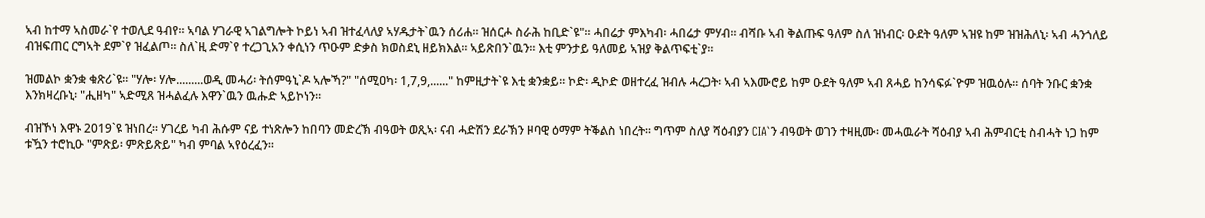ኣብ ከተማ ኣስመራ`የ ተወሊደ ዓብየ። ኣባል ሃገራዊ ኣገልግሎት ኮይነ ኣብ ዝተፈላለያ ኣሃዱታት`ዉን ሰሪሐ። ዝሰርሖ ስራሕ ከቢድ`ዩ"። ሓበሬታ ምእካብ፡ ሓበሬታ ምሃብ። ብሻቡ ኣብ ቅልጡፍ ዓለም ስለ ዝነብር፡ ዑደት ዓለም ኣዝዩ ከም ዝዝሕለኒ፡ ኣብ ሓንጎለይ ብዝፍጠር ርግኣት ደም`የ ዝፈልጦ። ስለ`ዚ ድማ`የ ተረጋጊአን ቀሲነን ጥዑም ድቃስ ክወስደኒ ዘይክእል። ኣይጽበን`ዉን። እቲ ምንታይ ዓለመይ ኣዝያ ቅልጥፍቲ`ያ።

ዝመልኮ ቋንቋ ቁጽሪ`ዩ። "ሃሎ፡ ሃሎ.........ወዲ መሓሪ፡ ትሰምዓኒ`ዶ ኣሎኻ?" "ሰሚዐካ፡ 1,7,9,......" ከምዚታት`ዩ እቲ ቋንቋይ። ኮድ፡ ዲኮድ ወዘተረፈ ዝብሉ ሓረጋት፡ ኣብ ኣእሙሮይ ከም ዑደት ዓለም ኣብ ጸሓይ ከንሳፍፉ`ዮም ዝዉዕሉ። ሰባት ንቡር ቋንቋ እንክዛረቡኒ፡ "ሒዘካ" ኣድሚጸ ዝሓልፈሉ እዋን`ዉን ዉሑድ ኣይኮነን።

ብዝኾነ እዋኑ 2019`ዩ ዝነበረ። ሃገረይ ካብ ሕሱም ናይ ተነጽሎን ከበባን መድረኽ ብዓወት ወጺኣ፡ ናብ ሓድሽን ደራኽን ዞባዊ ዕማም ትቕልስ ነበረት። ግጥም ስለያ ሻዕብያን CIA`ን ብዓወት ወገን ተዛዚሙ፡ መሓዉራት ሻዕብያ ኣብ ሕምብርቲ ስብሓት ነጋ ከም ቱዃን ተሮኪዑ "ምጽይ፡ ምጽይጽይ" ካብ ምባል ኣየዕረፈን።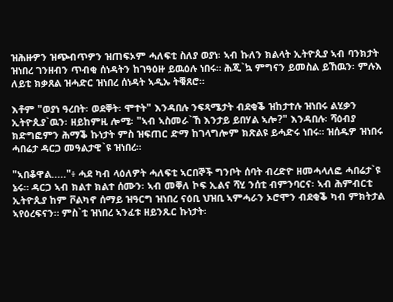ዝሕዙዎን ዝጭብጥዎን ዝጠፍኦም ሓለፍቲ ስለያ ወያነ፡ ኣብ ኩለን ክልላት ኢትዮጲያ ኣብ ባንክታት ዝነበረ ገንዘብን ጥብቂ ሰነዳትን ከገዓዕዙ ይዉዕሉ ነበሩ። ሕጂ`ኳ ምግናን ይመስል ይኸዉን፡ ምሉእ ለይቲ ክቃጸል ዝሓድር ዝነበረ ሰነዳት ኣዲኡ ትቑጸሮ።

እቶም "ወያነ ዓረበት፡ ወደቐት፡ ሞተት" እንዳበሉ ንፍጻሜታት ብደቂቕ ዝከታተሉ ዝነበሩ ልሂቃን ኢትዮጲያ`ዉን፡ ዘይከምዚ ሎሚ፡ "ኣብ ኣስመራ`ኸ እንታይ ይበሃል ኣሎ?" እንዳበሉ፡ ሻዕብያ ክድግፎምን ሕማቕ ኩነታት ምስ ዝፍጠር ድማ ከገላግሎም ክጽልዩ ይሓድሩ ነበሩ። ዝሰዱዎ ዝነበሩ ሓበሬታ ዳርጋ መዓልታዊ`ዩ ዝነበረ።

"ኣበቆዋል....."፥ ሓደ ካብ ላዕለዎት ሓለፍቲ ኣርበኞች ግንቦት ሰባት ብረድዮ ዘመሓላለፎ ሓበሬታ`ዩ ኔሩ። ዳርጋ ኣብ ክልተ ክልተ ሰሙን፡ ኣብ መቐለ ኮፍ ኢልና ሻሂ ንሰቲ ብምንባርና፡ ኣብ ሕምብርቲ ኢትዮጲያ ከም ቮልካኖ ሰማይ ዝዓርግ ዝነበረ ናዕቢ ህዝቢ ኣምሓራን ኦሮሞን ብደቂቕ ካብ ምክትታል ኣየዕረፍናን። ምስ`ቲ ዝነበረ ኣንፈቱ ዘይንጹር ኩነታት፡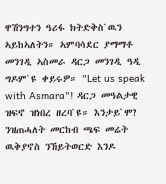ዋሽንግተን ዓሪፋ ክትድቅስ`ዉን ኣይከኣለትን። ኣምባሳደር ያማማቶ መንገዲ ኣስመራ ዳርጋ መንገዲ ዓዲ ግዶም`ዩ ቀይሩዎ። "Let us speak with Asmara"! ዳርጋ መዓልታዊ ዝፍኖ ዝነበረ ዘረባ`ዩ። እንታይ`ሞ? ንዝጠሓለት መርከብ ጫፍ መሬት ዉቅያኖስ ንኸይትወርድ እንዶ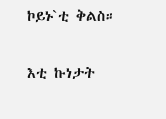ኮይኑ`ቲ ቅልስ።

እቲ ኩነታት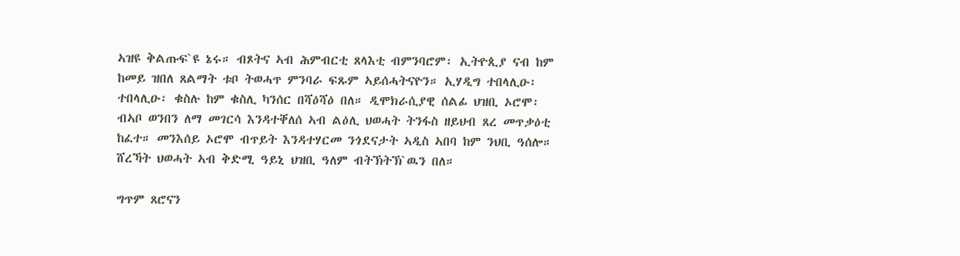ኣዝዩ ቅልጡፍ`ዩ ኔሩ። ብጾትና ኣብ ሕምብርቲ ጸላእቲ ብምንባሮም፡ ኢትዮጲያ ናብ ከም ከመይ ዝበለ ጸልማት ቱቦ ትወሓጥ ምንባራ ፍጹም ኣይሰሓትናዮን። ኢሃዲግ ተበላሊዑ፡ ተበላሊዑ፡ ቁስሉ ከም ቁስሊ ካንሰር በሻዕሻዕ በለ። ዲሞክራሲያዊ ሰልፊ ህዝቢ ኦሮሞ፡ ብኣቦ ወንበን ለማ መገርሳ እንዳተቐለሰ ኣብ ልዕሊ ህወሓት ትንፋስ ዘይህብ ጸረ መጥቃዕቲ ከፈተ። መንእሰይ ኦሮሞ ብጥይት እንዳተሃርመ ንጎደናታት ኣዲስ ኣበባ ከም ንህቢ ዓሰሎ። ሸረኻት ህወሓት ኣብ ቅድሚ ዓይኒ ህዝቢ ዓለም ብትኽትኽ`ዉን በለ።

ግጥም ጸሮናን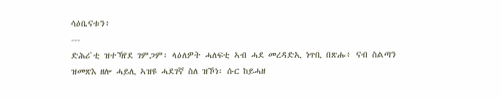ሳዕቤናቱን፥
---
ድሕሪ`ቲ ዝተኻየደ ገምጋም፡ ላዕለዎት ሓለፍቲ ኣብ ሓደ መረዳድኢ ነጥቢ በጽሑ፥ ናብ ስልጣን ዝመጽእ ዘሎ ሓይሊ ኣዝዩ ሓደገኛ ስለ ዝኾነ፡ ሱር ከይሓዘ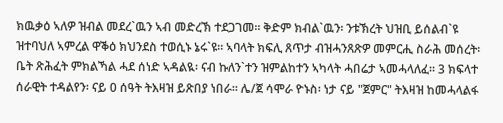ክዉቃዕ ኣለዎ ዝብል መደረ`ዉን ኣብ መድረኽ ተደጋገመ። ቅድም ክብል`ዉን፡ ንቱኽረት ህዝቢ ይሰልብ`ዩ ዝተባህለ ኣምረል ዋቕዕ ክህንደስ ተወሲኑ ኔሩ`ዩ። ኣባላት ክፍሊ ጸጥታ ብዝሓንጸጽዎ መምርሒ ስራሕ መሰረት፡ ቤት ጽሕፈት ምክልኻል ሓደ ሰነድ ኣዳልዪ፡ ናብ ኩለን`ተን ዝምልከተን ኣካላት ሓበሬታ ኣመሓላለፈ። 3 ክፍላተ ሰራዊት ተዳልየን፡ ናይ 0 ሰዓት ትእዛዝ ይጽበያ ነበራ። ሌ/ጀ ሳሞራ ዮኑስ፡ ነታ ናይ "ጀምር" ትእዛዝ ከመሓላልፋ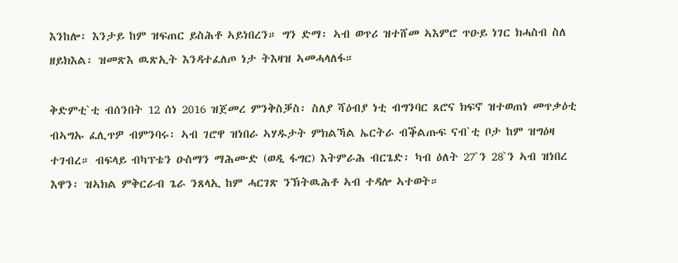እንከሎ፡ እንታይ ከም ዝፍጠር ይስሕቶ ኣይነበረን። ግን ድማ፡ ኣብ ወጥሪ ዝተሸመ ኣእምሮ ጥዑይ ነገር ክሓስብ ስለ ዘይክእል፡ ዝመጽእ ዉጽኢት እንዳተፈለጦ ነታ ትእዛዝ ኣመሓላለፋ።

ቅድምቲ`ቲ ብሰንበት 12 ሰነ 2016 ዝጀመረ ምንቅስቓስ፡ ስለያ ሻዕብያ ነቲ ብግንባር ጸሮና ክፍኖ ዝተወጠነ መጥቃዕቲ ብኣግኡ ፈሊጥዎ ብምንባሩ፡ ኣብ ገሮዋ ዝነበራ ኣሃዱታት ምክልኻል ኤርትራ ብቕልጡፍ ናብ`ቲ ቦታ ከም ዝግዕዛ ተገብረ። ብፍላይ ብካፕቴን ዑስማን ማሕሙድ (ወዲ ፋግር) እትምራሕ ብርጌድ፡ ካብ ዕለት 27`ን 28`ን ኣብ ዝነበረ እዋን፡ ዝኣክል ምቅርራብ ጌራ ንጸላኢ ከም ሓርገጽ ንኽትዉሕቶ ኣብ ተዳሎ ኣተወት።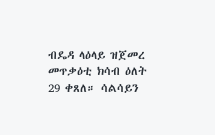ብዴዳ ላዕላይ ዝጀመረ መጥቃዕቲ ክሳብ ዕለት 29 ቀጸለ። ሳልሳይን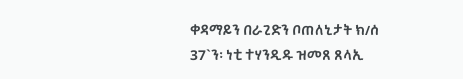ቀዳማይን በራጊድን ቦጠለኒታት ክ/ሰ 37`ን፡ ነቲ ተሃንዲዱ ዝመጸ ጸላኢ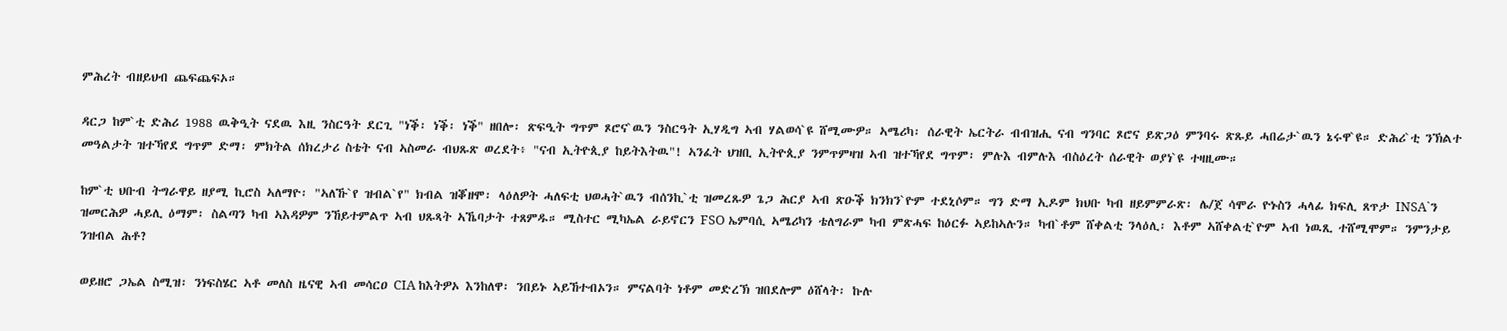ምሕረት ብዘይህብ ጨፍጨፍኦ።

ዳርጋ ከም`ቲ ድሕሪ 1988 ዉቅዒት ናደዉ እዚ ንስርዓት ደርጊ "ነቕ፡ ነቕ፡ ነቕ" ዘበሎ፡ ጽፍዒት ግጥም ጾሮና`ዉን ንስርዓት ኢሃዲግ ኣብ ሃልወሳ`ዩ ሸሚሙዎ። ኣሜሪካ፡ ሰራዊት ኤርትራ ብብዝሒ ናብ ግንባር ጾሮና ይጽጋዕ ምንባሩ ጽጹይ ሓበሬታ`ዉን ኔሩዋ`ዩ። ድሕሪ`ቲ ንኽልተ መዓልታት ዝተኻየደ ግጥም ድማ፡ ምክትል ሰክረታሪ ስቴት ናብ ኣስመራ ብህጹጽ ወረደት፥ "ናብ ኢትዮጲያ ከይትእትዉ"! ኣንፈት ህዝቢ ኢትዮጲያ ንምጥምዛዝ ኣብ ዝተኻየደ ግጥም፡ ምሉእ ብምሉእ ብስዕረት ሰራዊት ወያነ`ዩ ተዛዚሙ።

ከም`ቲ ህቡብ ትግራዋይ ዘያሚ ኪሮስ ኣለማዮ፡ "ኣለኹ`የ ዝብል`የ" ክብል ዝቖዘሞ፡ ላዕለዎት ሓለፍቲ ህወሓት`ዉን ብሰንኪ`ቲ ዝመረጹዎ ጌጋ ሕርያ ኣብ ጽዑቕ ክንክን`ዮም ተደኒሶም። ግን ድማ ኢዶም ክህቡ ካብ ዘይምምራጽ፡ ሌ/ጀ ሳሞራ ዮኑስን ሓላፊ ክፍሊ ጸጥታ INSA`ን ዝመርሕዎ ሓይሊ ዕማም፡ ስልጣን ካብ ኣእዳዎም ንኸይተምልጥ ኣብ ህጹጻት ኣኼባታት ተጸምዱ። ሚስተር ሚካኤል ራይኖርን FSO ኤምባሲ ኣሜሪካን ቴለግራም ካብ ምጽሓፍ ከዕርፉ ኣይከኣሉን። ካብ`ቶም ሸቀልቲ ንላዕሊ፡ እቶም ኣሸቀልቲ`ዮም ኣብ ነዉጺ ተሸሚሞም። ንምንታይ ንዝብል ሕቶ?

ወይዘሮ ጋኤል ስሚዝ፡ ንነፍስሄር ኣቶ መለስ ዜናዊ ኣብ መሳርዐ CIA ከእትዎኦ እንከለዋ፡ ንበይኑ ኣይኸተብኦን። ምናልባት ነቶም መድረኽ ዝበደሎም ዕሸላት፡ ኩሉ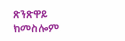ጽንጽዋይ ክመስሎም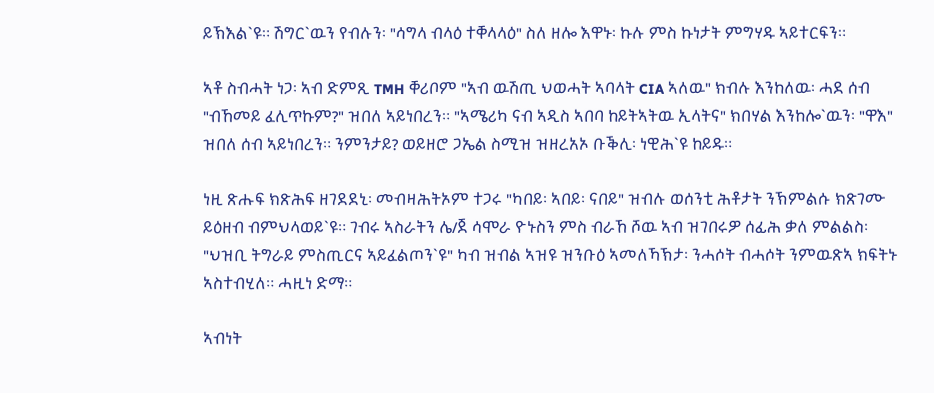ይኽእል`ዩ። ሽግር`ዉን የብሉን፡ "ሳግላ ብላዕ ተቐላላዕ" ስለ ዘሎ እዋኑ፡ ኩሉ ምስ ኩነታት ምግሃዱ ኣይተርፍን።

ኣቶ ስብሓት ነጋ፡ ኣብ ድምጺ TMH ቐሪቦም "ኣብ ዉሽጢ ህወሓት ኣባላት CIA ኣለዉ" ክብሉ እንከለዉ፡ ሓደ ሰብ "ብኸመይ ፈሊጥኩም?" ዝበለ ኣይነበረን። "ኣሜሪካ ናብ ኣዲስ ኣበባ ከይትኣትዉ ኢላትና" ክበሃል እንከሎ`ዉን፡ "ዋእ" ዝበለ ሰብ ኣይነበረን። ንምንታይ? ወይዘሮ ጋኤል ስሚዝ ዝዘረአኦ ቡቕሊ፡ ነዊሕ`ዩ ከይዱ።

ነዚ ጽሑፍ ክጽሕፍ ዘገደደኒ፡ መብዛሕትኦም ተጋሩ "ካበይ፡ ኣበይ፡ ናበይ" ዝብሉ ወሰንቲ ሕቶታት ንኽምልሱ ክጽገሙ ይዕዘብ ብምህላወይ`ዩ። ገብሩ ኣስራትን ሌ/ጀ ሳሞራ ዮኑስን ምስ ብራኸ ሾዉ ኣብ ዝገበሩዎ ሰፊሕ ቃለ ምልልስ፡ "ህዝቢ ትግራይ ምስጢርና ኣይፈልጦን`ዩ" ካብ ዝብል ኣዝዩ ዝንቡዕ ኣመለኻኽታ፡ ንሓሶት ብሓሶት ንምዉጽኣ ክፍትኑ ኣስተብሂለ። ሓዚነ ድማ።

ኣብነት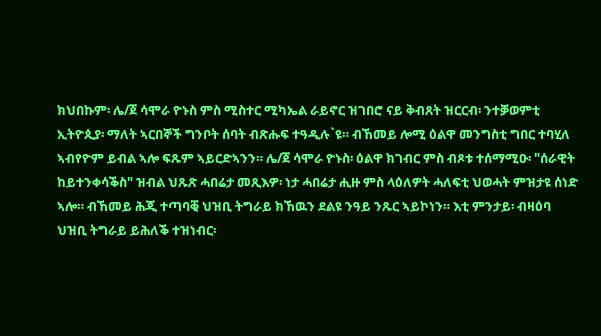ክህበኩም፡ ሌ/ጀ ሳሞራ ዮኑስ ምስ ሚስተር ሚካኤል ራይኖር ዝገበሮ ናይ ቅብጸት ዝርርብ፡ ንተቓወምቲ ኢትዮጲያ፡ ማለት ኣርበኞች ግንቦት ሰባት ብጽሑፍ ተዓዲሉ`ዩ። ብኸመይ ሎሚ ዕልዋ መንግስቲ ግበር ተባሂለ ኣብየዮም ይብል ኣሎ ፍጹም ኣይርድኣንን። ሌ/ጀ ሳሞራ ዮኑስ፡ ዕልዋ ክገብር ምስ ብጾቱ ተሰማሚዑ፡ "ሰራዊት ከይተንቀሳቕስ" ዝብል ህጹጽ ሓበሬታ መጺእዎ፡ ነታ ሓበሬታ ሒዙ ምስ ላዕለዎት ሓለፍቲ ህወሓት ምዝታዩ ሰነድ ኣሎ። ብኸመይ ሕጂ ተጣባቒ ህዝቢ ትግራይ ክኸዉን ደልዩ ንዓይ ንጹር ኣይኮነን። እቲ ምንታይ፡ ብዛዕባ ህዝቢ ትግራይ ይሕለቕ ተዝነብር፡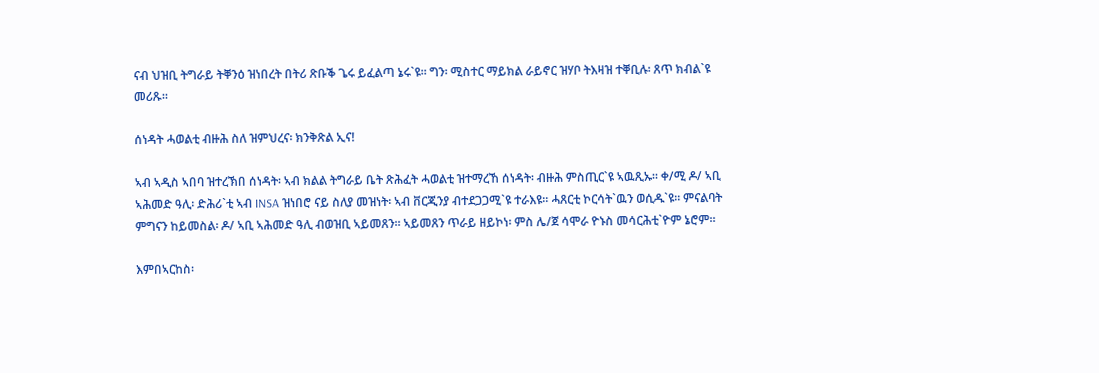ናብ ህዝቢ ትግራይ ትቐንዕ ዝነበረት በትሪ ጽቡቕ ጌሩ ይፈልጣ ኔሩ`ዩ። ግን፡ ሚስተር ማይክል ራይኖር ዝሃቦ ትእዛዝ ተቐቢሉ፡ ጸጥ ክብል`ዩ መሪጹ።

ሰነዳት ሓወልቲ ብዙሕ ስለ ዝምህረና፡ ክንቅጽል ኢና!

ኣብ ኣዲስ ኣበባ ዝተረኽበ ሰነዳት፡ ኣብ ክልል ትግራይ ቤት ጽሕፈት ሓወልቲ ዝተማረኸ ሰነዳት፡ ብዙሕ ምስጢር`ዩ ኣዉጺኡ። ቀ/ሚ ዶ/ ኣቢ ኣሕመድ ዓሊ፡ ድሕሪ`ቲ ኣብ INSA ዝነበሮ ናይ ስለያ መዝነት፡ ኣብ ቨርጂንያ ብተደጋጋሚ`ዩ ተራእዩ። ሓጸርቲ ኮርሳት`ዉን ወሲዱ`ዩ። ምናልባት ምግናን ከይመስል፡ ዶ/ ኣቢ ኣሕመድ ዓሊ ብወዝቢ ኣይመጸን። ኣይመጸን ጥራይ ዘይኮነ፡ ምስ ሌ/ጀ ሳሞራ ዮኑስ መሳርሕቲ`ዮም ኔሮም።

እምበኣርከስ፡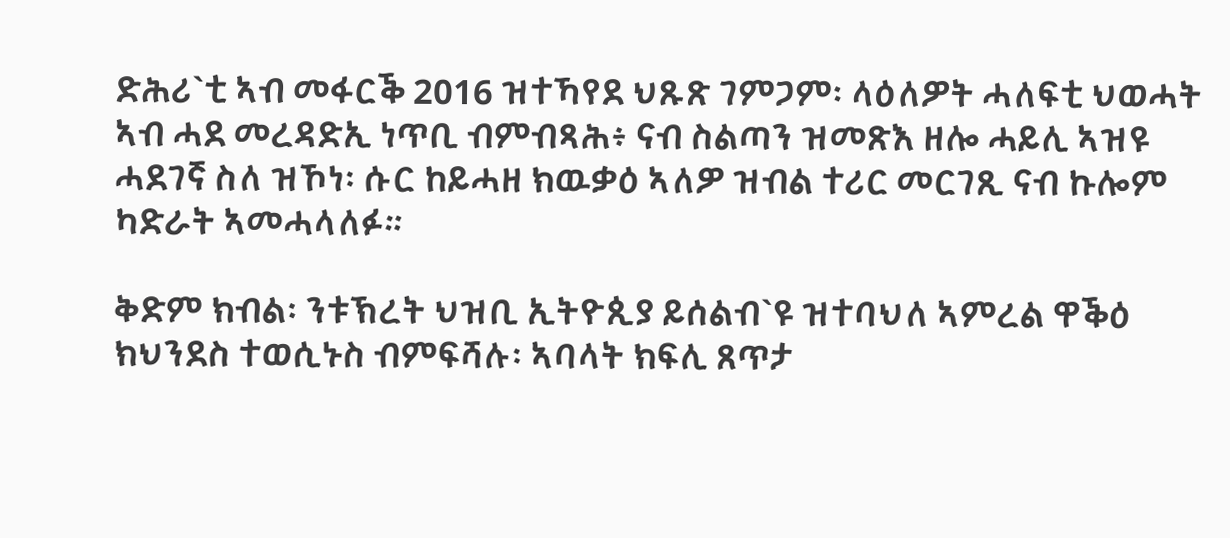ድሕሪ`ቲ ኣብ መፋርቕ 2016 ዝተኻየደ ህጹጽ ገምጋም፡ ላዕለዎት ሓለፍቲ ህወሓት ኣብ ሓደ መረዳድኢ ነጥቢ ብምብጻሕ፥ ናብ ስልጣን ዝመጽእ ዘሎ ሓይሊ ኣዝዩ ሓደገኛ ስለ ዝኾነ፡ ሱር ከይሓዘ ክዉቃዕ ኣለዎ ዝብል ተሪር መርገጺ ናብ ኩሎም ካድራት ኣመሓላለፉ።

ቅድም ክብል፡ ንቱኽረት ህዝቢ ኢትዮጲያ ይሰልብ`ዩ ዝተባህለ ኣምረል ዋቕዕ ክህንደስ ተወሲኑስ ብምፍሻሉ፡ ኣባላት ክፍሊ ጸጥታ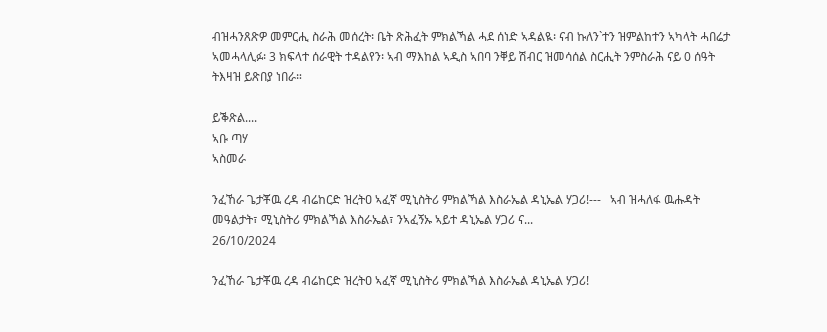ብዝሓንጸጽዎ መምርሒ ስራሕ መሰረት፡ ቤት ጽሕፈት ምክልኻል ሓደ ሰነድ ኣዳልዪ፡ ናብ ኩለን`ተን ዝምልከተን ኣካላት ሓበሬታ ኣመሓላሊፉ፡ 3 ክፍላተ ሰራዊት ተዳልየን፡ ኣብ ማእከል ኣዲስ ኣበባ ንቐይ ሽብር ዝመሳሰል ስርሒት ንምስራሕ ናይ 0 ሰዓት ትእዛዝ ይጽበያ ነበራ።

ይቕጽል....
ኣቡ ጣሃ
ኣስመራ

ንፈኸራ ጌታቾዉ ረዳ ብሬከርድ ዝረትዐ ኣፈኛ ሚኒስትሪ ምክልኻል እስራኤል ዳኒኤል ሃጋሪ!---   ኣብ ዝሓለፋ ዉሑዳት መዓልታት፣ ሚኒስትሪ ምክልኻል እስራኤል፣ ንኣፈኝኡ ኣይተ ዳኒኤል ሃጋሪ ና...
26/10/2024

ንፈኸራ ጌታቾዉ ረዳ ብሬከርድ ዝረትዐ ኣፈኛ ሚኒስትሪ ምክልኻል እስራኤል ዳኒኤል ሃጋሪ!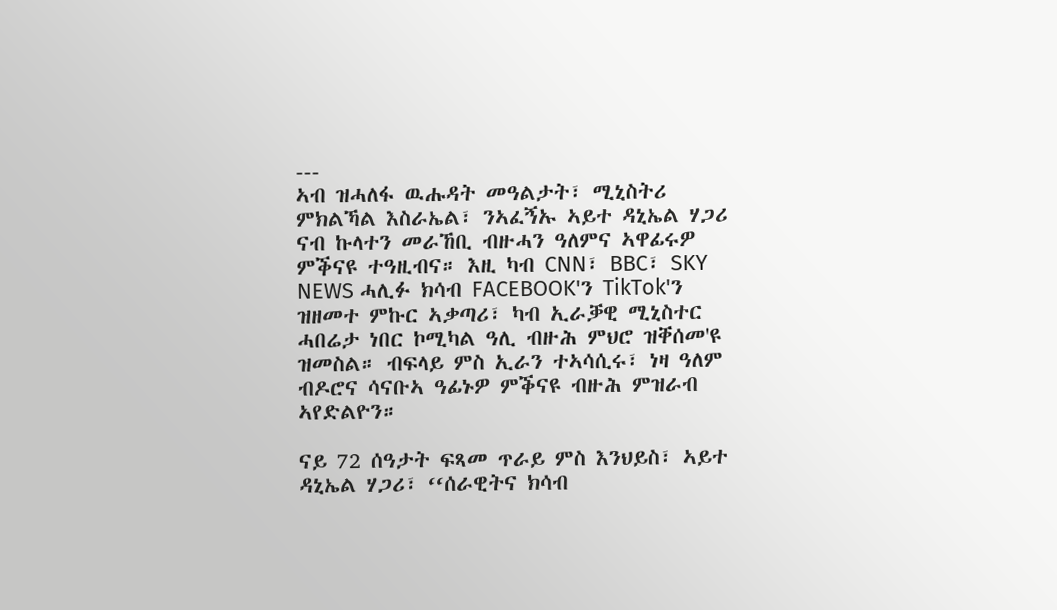---
ኣብ ዝሓለፋ ዉሑዳት መዓልታት፣ ሚኒስትሪ ምክልኻል እስራኤል፣ ንኣፈኝኡ ኣይተ ዳኒኤል ሃጋሪ ናብ ኩላተን መራኸቢ ብዙሓን ዓለምና ኣዋፊሩዎ ምቕናዩ ተዓዚብና። እዚ ካብ CNN፣ BBC፣ SKY NEWS ሓሊፉ ክሳብ FACEBOOK'ን TikTok'ን ዝዘመተ ምኩር ኣቃጣሪ፣ ካብ ኢራቓዊ ሚኒስተር ሓበሬታ ነበር ኮሚካል ዓሊ ብዙሕ ምህሮ ዝቐሰመ'ዩ ዝመስል። ብፍላይ ምስ ኢራን ተኣሳሲሩ፣ ነዛ ዓለም ብዶሮና ሳናቡኣ ዓፊኑዎ ምቕናዩ ብዙሕ ምዝራብ ኣየድልዮን።

ናይ 72 ሰዓታት ፍጻመ ጥራይ ምስ እንህይስ፣ ኣይተ ዳኒኤል ሃጋሪ፣ ‘‘ሰራዊትና ክሳብ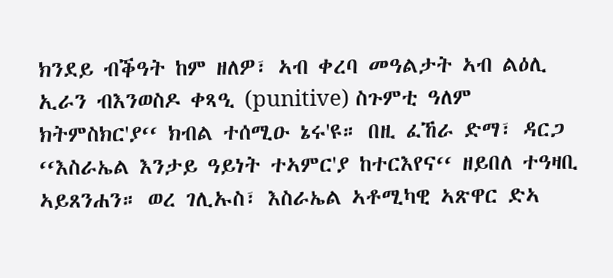ክንደይ ብቕዓት ከም ዘለዎ፣ ኣብ ቀረባ መዓልታት ኣብ ልዕሊ ኢራን ብእንወስዶ ቀጻዒ (punitive) ስጉምቲ ዓለም ክትምስክር'ያ‘‘ ክብል ተሰሚዑ ኔሩ'ዩ። በዚ ፈኸራ ድማ፣ ዳርጋ ‘‘እስራኤል እንታይ ዓይነት ተኣምር'ያ ከተርእየና‘‘ ዘይበለ ተዓዛቢ ኣይጸንሐን። ወረ ገሊኡስ፣ እስራኤል ኣቶሚካዊ ኣጽዋር ድኣ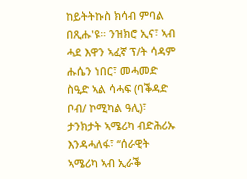ከይትትኩስ ክሳብ ምባል በጺሑ'ዩ። ንዝክሮ ኢና፣ ኣብ ሓደ እዋን ኣፈኛ ፕ/ት ሳዳም ሑሴን ነበር፣ መሓመድ ስዒድ ኣል ሳሓፍ (ባቕዳድ ቦብ/ ኮሚካል ዓሊ)፣ ታንክታት ኣሜሪካ ብድሕሪኡ እንዳሓለፋ፣ ‘‘ሰራዊት ኣሜሪካ ኣብ ኢራቕ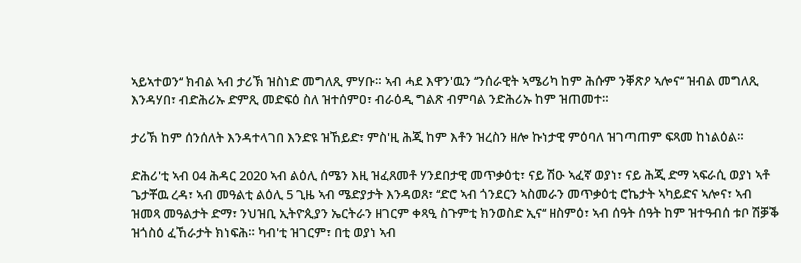ኣይኣተወን‘‘ ክብል ኣብ ታሪኽ ዝስነድ መግለጺ ምሃቡ። ኣብ ሓደ እዋን'ዉን ‘‘ንሰራዊት ኣሜሪካ ከም ሕሱም ንቐጽዖ ኣሎና‘‘ ዝብል መግለጺ እንዳሃበ፣ ብድሕሪኡ ድምጺ መድፍዕ ስለ ዝተሰምዐ፣ ብራዕዲ ግልጽ ብምባል ንድሕሪኡ ከም ዝጠመተ።

ታሪኽ ከም ሰንሰለት እንዳተላገበ እንድዩ ዝኸይድ፣ ምስ'ዚ ሕጂ ከም እቶን ዝረስን ዘሎ ኩነታዊ ምዕባለ ዝገጣጠም ፍጻመ ከነልዕል።

ድሕሪ'ቲ ኣብ 04 ሕዳር 2020 ኣብ ልዕሊ ሰሜን እዚ ዝፈጸመቶ ሃንደበታዊ መጥቃዕቲ፣ ናይ ሽዑ ኣፈኛ ወያነ፣ ናይ ሕጂ ድማ ኣፍራሲ ወያነ ኣቶ ጌታቾዉ ረዳ፣ ኣብ መዓልቲ ልዕሊ 5 ጊዜ ኣብ ሜድያታት እንዳወጸ፣ ‘‘ድሮ ኣብ ጎንደርን ኣስመራን መጥቃዕቲ ሮኬታት ኣካይድና ኣሎና፣ ኣብ ዝመጻ መዓልታት ድማ፣ ንህዝቢ ኢትዮጲያን ኤርትራን ዘገርም ቀጻዒ ስጉምቲ ክንወስድ ኢና‘‘ ዘስምዕ፣ ኣብ ሰዓት ሰዓት ከም ዝተዓብሰ ቱቦ ሽቓቕ ዝጎስዕ ፈኸራታት ክነፍሕ። ካብ'ቲ ዝገርም፣ በቲ ወያነ ኣብ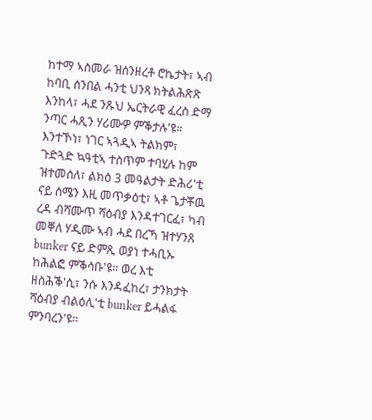ከተማ ኣስመራ ዝሰንዘረቶ ሮኬታት፣ ኣብ ከባቢ ሰንበል ሓንቲ ህንጻ ክትልሕጽጽ እንከላ፣ ሓደ ንጹህ ኤርትራዊ ፈረስ ድማ ንጣር ሓጺን ሃሪሙዎ ምቕታሉ'ዩ። እንተኾነ፣ ነገር ኣጓዲኣ ትልክም፣ ጉድጓድ ኳዓቲኣ ተስጥም ተባሂሉ ከም ዝተመሰለ፣ ልክዕ 3 መዓልታት ድሕሪ'ቲ ናይ ሰሜን እዚ መጥቃዕቲ፣ ኣቶ ጌታቾዉ ረዳ ብሻሙጥ ሻዕብያ እንዳተገርፈ፣ ካብ መቐለ ሃዲሙ ኣብ ሓደ በረኻ ዝተሃንጸ bunker ናይ ድምጺ ወያነ ተሓቢኡ ከሕልፎ ምቕሳቡ'ዩ። ወረ እቲ ዘስሕቕ'ሲ፣ ንሱ እንዳፈከረ፣ ታንክታት ሻዕብያ ብልዕሊ'ቲ bunker ይሓልፋ ምንባረን'ዩ።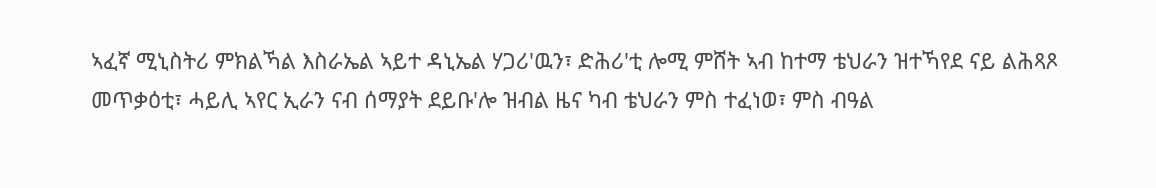ኣፈኛ ሚኒስትሪ ምክልኻል እስራኤል ኣይተ ዳኒኤል ሃጋሪ'ዉን፣ ድሕሪ'ቲ ሎሚ ምሸት ኣብ ከተማ ቴህራን ዝተኻየደ ናይ ልሕጻጾ መጥቃዕቲ፣ ሓይሊ ኣየር ኢራን ናብ ሰማያት ደይቡ'ሎ ዝብል ዜና ካብ ቴህራን ምስ ተፈነወ፣ ምስ ብዓል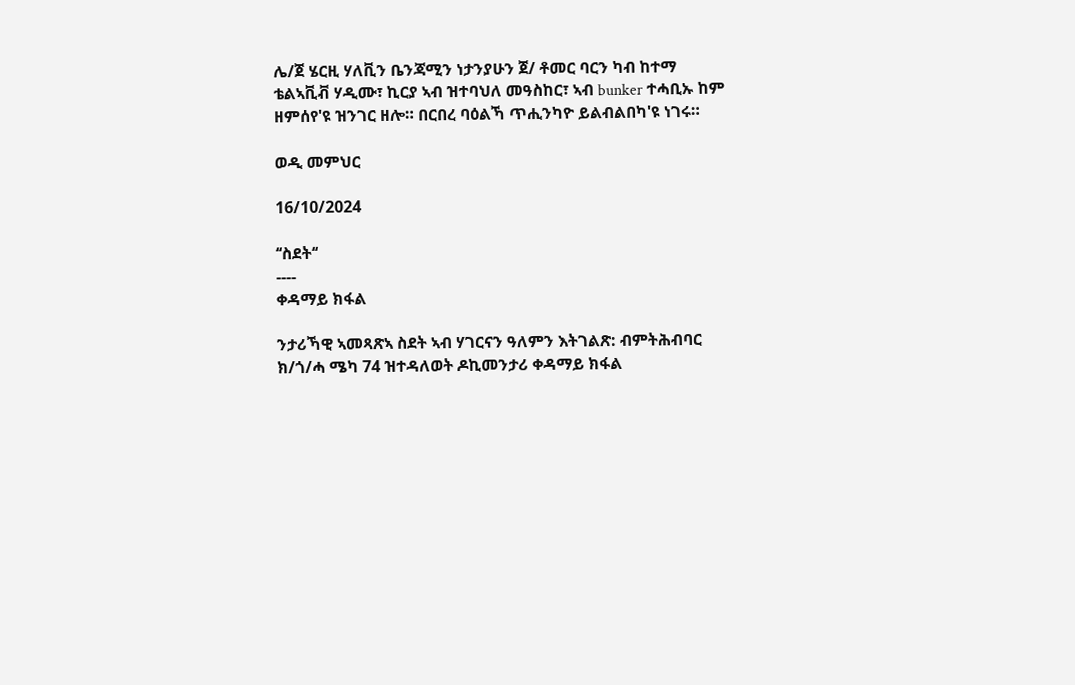ሌ/ጀ ሄርዚ ሃለቪን ቤንጃሚን ነታንያሁን ጀ/ ቶመር ባርን ካብ ከተማ ቴልኣቪቭ ሃዲሙ፣ ኪርያ ኣብ ዝተባህለ መዓስከር፣ ኣብ bunker ተሓቢኡ ከም ዘምሰየ'ዩ ዝንገር ዘሎ። በርበረ ባዕልኻ ጥሒንካዮ ይልብልበካ'ዩ ነገሩ።

ወዲ መምህር

16/10/2024

‘‘ስደት‘‘
----
ቀዳማይ ክፋል

ንታሪኻዊ ኣመጻጽኣ ስደት ኣብ ሃገርናን ዓለምን እትገልጽ: ብምትሕብባር ክ/ጎ/ሓ ሜካ 74 ዝተዳለወት ዶኪመንታሪ ቀዳማይ ክፋል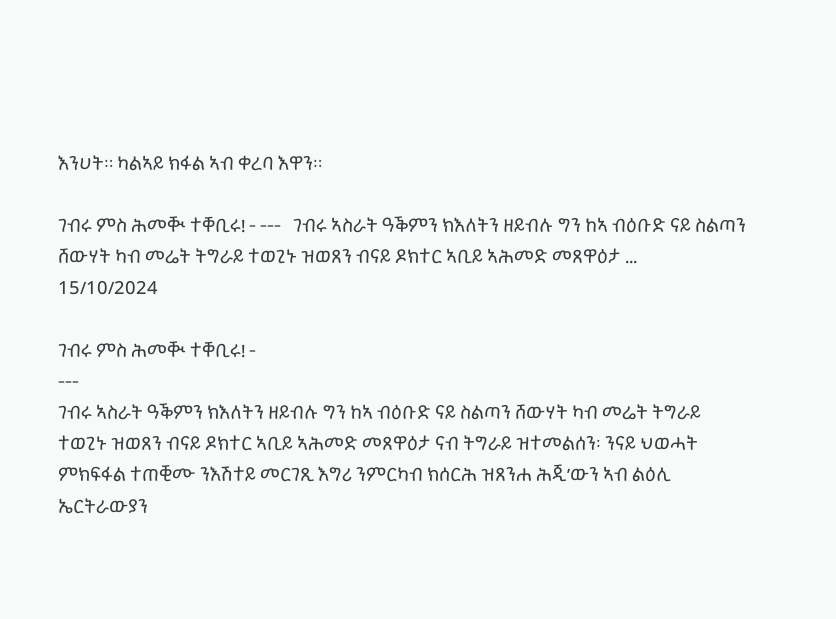እንሀት። ካልኣይ ክፋል ኣብ ቀረባ እዋን።

ገብሩ ምስ ሕመቚ ተቐቢሩ! - ---   ገብሩ ኣስራት ዓቕምን ክእለትን ዘይብሉ ግን ከኣ ብዕቡድ ናይ ስልጣን ሸውሃት ካብ መሬት ትግራይ ተወጊኑ ዝወጸን ብናይ ዶክተር ኣቢይ ኣሕመድ መጸዋዕታ ...
15/10/2024

ገብሩ ምስ ሕመቚ ተቐቢሩ! -
---
ገብሩ ኣስራት ዓቕምን ክእለትን ዘይብሉ ግን ከኣ ብዕቡድ ናይ ስልጣን ሸውሃት ካብ መሬት ትግራይ ተወጊኑ ዝወጸን ብናይ ዶክተር ኣቢይ ኣሕመድ መጸዋዕታ ናብ ትግራይ ዝተመልሰን፡ ንናይ ህወሓት ምክፍፋል ተጠቒሙ ንእሽተይ መርገጺ እግሪ ንምርካብ ክሰርሕ ዝጸንሐ ሕጂ’ውን ኣብ ልዕሊ ኤርትራውያን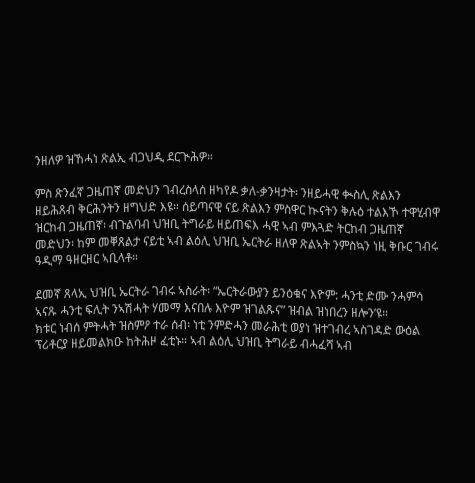ንዘለዎ ዝኸሓነ ጽልኢ ብጋህዲ ደርጒሕዎ።

ምስ ጽንፈኛ ጋዜጠኛ መድህን ገብረስላሰ ዘካየዶ ቃለ-ቃንዛታት፡ ንዘይሓዊ ቊስሊ ጽልእን ዘይሕጸብ ቅርሕንትን ዘግህድ እዩ። ሰይጣናዊ ናይ ጽልእን ምስዋር ኲናትን ቅሉዕ ተልእኾ ተዋሂብዋ ዝርከብ ጋዜጠኛ፡ ብጉልባብ ህዝቢ ትግራይ ዘይጠፍእ ሓዊ ኣብ ምእጓድ ትርከብ ጋዜጠኛ መድህን፡ ከም መቐጸልታ ናይቲ ኣብ ልዕሊ ህዝቢ ኤርትራ ዘለዋ ጽልኣት ንምስኳን ነዚ ቅቡር ገብሩ ዓዲማ ዓዘርዘር ኣቢላቶ።

ደመኛ ጸላኢ ህዝቢ ኤርትራ ገብሩ ኣስራት፡ “ኤርትራውያን ይንዕቁና እዮም: ሓንቲ ድሙ ንሓምሳ ኣናጹ ሓንቲ ፍሊት ንኣሽሓት ሃመማ እናበሉ እዮም ዝገልጹና” ዝብል ዝነበረን ዘሎን’ዩ።
ክቱር ነብሰ ምትሓት ዝስምዖ ተራ ሰብ፡ ነቲ ንምድሓን መራሕቲ ወያነ ዝተገብረ ኣስገዳድ ውዕል ፕሪቶርያ ዘይመልክዑ ከትሕዞ ፈቲኑ። ኣብ ልዕሊ ህዝቢ ትግራይ ብሓፈሻ ኣብ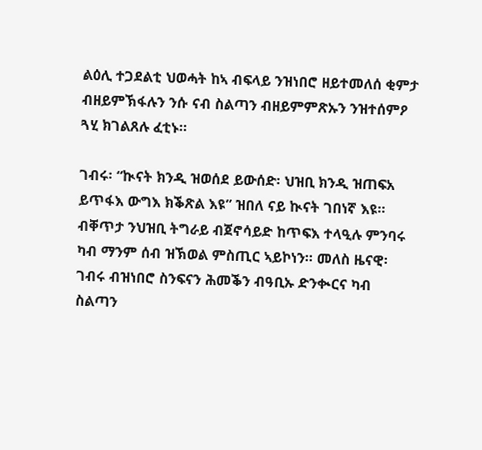ልዕሊ ተጋደልቲ ህወሓት ከኣ ብፍላይ ንዝነበሮ ዘይተመለሰ ቂምታ ብዘይምኽፋሉን ንሱ ናብ ስልጣን ብዘይምምጽኡን ንዝተሰምዖ ጓሂ ክገልጸሉ ፈቲኑ።

ገብሩ፡ “ኲናት ክንዲ ዝወሰደ ይውሰድ፡ ህዝቢ ክንዲ ዝጠፍአ ይጥፋእ ውግእ ክቕጽል እዩ” ዝበለ ናይ ኲናት ገበነኛ እዩ። ብቐጥታ ንህዝቢ ትግራይ ብጀኖሳይድ ከጥፍእ ተላዒሉ ምንባሩ ካብ ማንም ሰብ ዝኽወል ምስጢር ኣይኮነን። መለስ ዜናዊ፡ ገብሩ ብዝነበሮ ስንፍናን ሕመቕን ብዓቢኡ ድንቊርና ካብ ስልጣን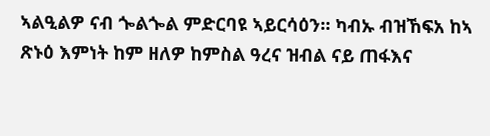ኣልዒልዎ ናብ ጐልጐል ምድርባዩ ኣይርሳዕን። ካብኡ ብዝኸፍአ ከኣ ጽኑዕ እምነት ከም ዘለዎ ከምስል ዓረና ዝብል ናይ ጠፋእና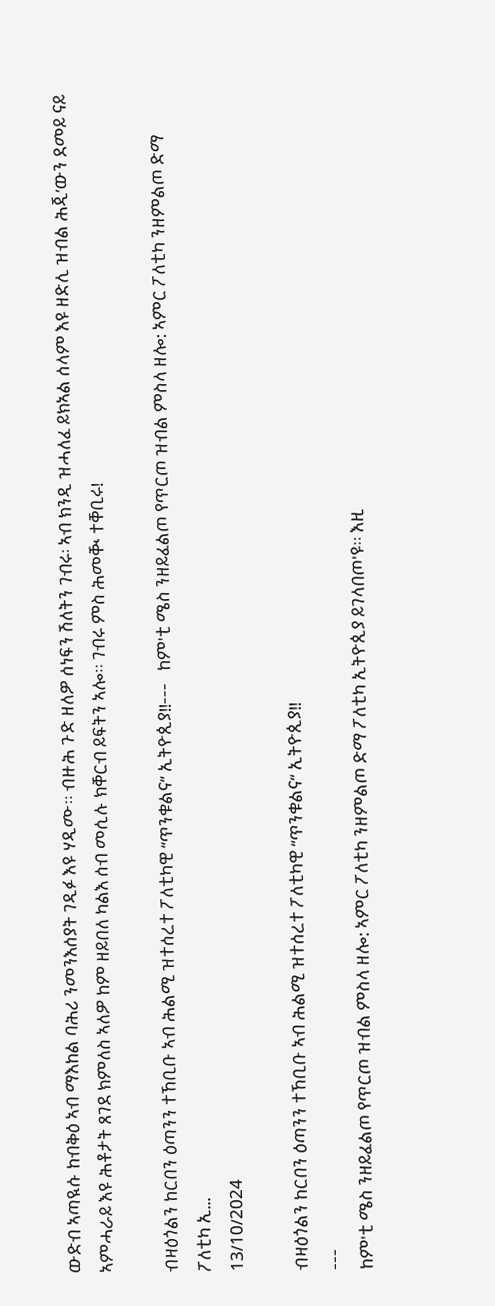ውድብ ኣጣዪሱ ከብቅዕ ኣብ ማእከል ባሕሪ ንመንእሰያት ገዲፉ እዩ ሃዲሙ። ብዙሕ ጉድ ዘለዎ ሰነፍን ሽለትን ገብሩ፡ ኣብ ክንዲ ዝሓለፈ ይክኣል ሰላም እዩ ዘድሊ ዝብል ሕጂ’ውን ደመይ ናይ ኣምሓራይ እዩ ሕቶታት ጸገደ ክምለስ ኣለዎ ከም ዘይበለ ካልእ ሰብ መሲሉ ክቐርብ ይፍትን ኣሎ። ገብሩ ምስ ሕመቚ ተቐቢሩ!

ብዛዕጎልን ከርበን ዕጣንን ተኸቢቡ ኣብ ሕልሚ ዝተሰረተ ፖለቲካዊ ‘‘ጥንቁልና‘‘ ኢትዮጲያ!!---   ከም'ቲ ሜስ ንዘይፈልጦ የጥርጦ ዝብል ምስላ ዘሎ: ኣምር ፖለቲካ ንዘምልጦ ድማ ፖለቲካ ኢ...
13/10/2024

ብዛዕጎልን ከርበን ዕጣንን ተኸቢቡ ኣብ ሕልሚ ዝተሰረተ ፖለቲካዊ ‘‘ጥንቁልና‘‘ ኢትዮጲያ!!
---
ከም'ቲ ሜስ ንዘይፈልጦ የጥርጦ ዝብል ምስላ ዘሎ: ኣምር ፖለቲካ ንዘምልጦ ድማ ፖለቲካ ኢትዮጲያ ይገላበጦ'ዩ። እዚ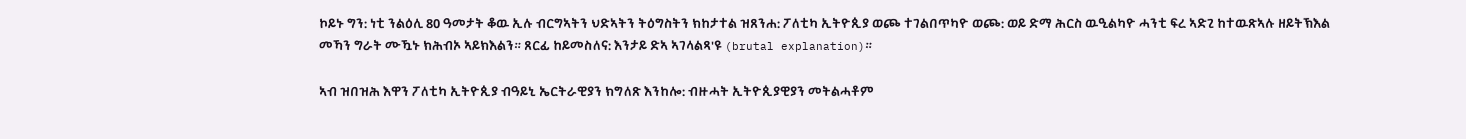ኮይኑ ግን: ነቲ ንልዕሊ 80 ዓመታት ቆዉ ኢሉ ብርግኣትን ህድኣትን ትዕግስትን ክከታተል ዝጸንሐ: ፖለቲካ ኢትዮጲያ ወጮ ተገልበጥካዮ ወጮ: ወይ ድማ ሕርስ ዉዒልካዮ ሓንቲ ፍረ ኣድጊ ከተዉጽኣሉ ዘይትኽእል መኻን ግራት ሙዃኑ ክሕብኦ ኣይክእልን። ጸርፊ ከይመስለና: እንታይ ድኣ ኣገላልጻ'ዩ (brutal explanation)።

ኣብ ዝበዝሕ እዋን ፖለቲካ ኢትዮጲያ ብዓይኒ ኤርትራዊያን ክግለጽ እንከሎ: ብዙሓት ኢትዮጲያዊያን መትልሓቶም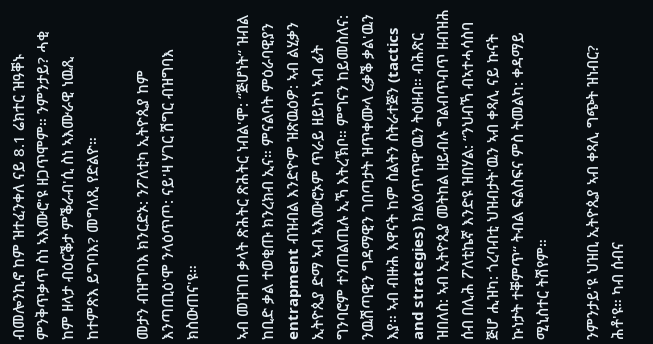ብመሎንኪኖ ከም ዝተፈንቀለ ናይ 8.1 ሬክተር ዝዓቐኑ ምንቅጥቃጥ ስነ ኣእሙሮ'ዩ ዘጋጥሞም። ንምንታይ? ሓቂ ከም ዘላታ ብዕርቕታ ምቕራብ'ሲ ስነ ኣእሙራዊ ነዉጺ ከተምጽእ ይግባእ? መግለጺ የድልዮ።

መታን ብዝግባእ ክንርድኦ: ንፖለቲካ ኢትዮጲያ ከም እንጣጢዕ'ሞ ንላዕጥጦ: ናይ'ዛ ሃገር ሽግር ብዝግባእ ክስውጠና'ዩ።

ኣብ መዝገበ ቃላት ጽሕትር ጽሕትር ነብል'ሞ: ‘‘ጅሆነት‘‘ ዝብል ከቢድ ቃል ተወቂጡ ክንረክብ ኢና። ምናልባት ምዕራባዊያን entrapment ብዝብል እንድዮም ዝጽዉዕዎ: ኣብ ልሂቃን ኢትዮጲያ ድማ ኣብ ኣእሙሮኦም ጥራይ ዘይኮነ ኣብ ፊት ግንባሮም ተንጠልጢሉ ኢኻ እትረኽቦ። ምግናን ከይመስለና: ንዉሽጣዊን ግዳማዊን ገበጣታት ዝጥቀሙላ ረቃቕ ቃል'ዉን እያ። ኣብ ብዙሕ እዋናት ከም ስልትን ስትራተጅን (tactics and strategies) ክልዕጥጥዋ'ዉን ትዕዘብ። ብሕጽር ዝበለስ: ኣብ ኢትዮጲያ መትከል ዘይብሉ ግልብጥብጥ ዘብዝሕ ሰብ በሊሕ ፖለቲኬኛ እንድዩ ዝበሃል: ‘‘ንህብኻ ብኣተሓሳስባ ጅሆ ሒዝካ: ጎረባብቲ ህዝብታት'ዉን ኣብ ቀጻሊ ናይ ኩናት ኩነታት ተቐምጥ‘‘ ትብል ፍልስፍና ምስ ትመልካ: ቀዳማይ ሚኒስተር ትሽየም።

ንምንታይ'ዩ ህዝቢ ኢትዮጲያ ኣብ ቀጻሊ ግጭት ዝነብር? ሕቶ'ዩ። ካብ ሰብና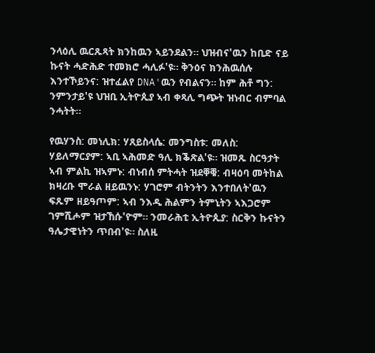ንላዕሊ ዉርጹጻት ክንከዉን ኣይንደልን። ህዝብና'ዉን ከቢድ ናይ ኩናት ሓድሕድ ተመክሮ ሓሊፉ'ዩ። ቅንዕና ክንሕዉሰሉ እንተኾይንና: ዝተፈልየ DNA'ዉን የብልናን። ከም ሕቶ ግን: ንምንታይ'ዩ ህዝቢ ኢትዮጲያ ኣብ ቀጻሊ ግጭት ዝነብር ብምባል ንሓትት።

የዉሃንስ: መነሊክ: ሃጸይስላሴ: መንግስቱ: መለስ: ሃይለማርያም: ኣቢ ኣሕመድ ዓሊ ክቕጽል'ዩ። ዝመጹ ስርዓታት ኣብ ምልኪ ዝኣምኑ: ብነብሰ ምትሓት ዝደቐቑ: ብዛዕባ መትከል ክዛረቡ ሞራል ዘይዉንኑ: ሃገሮም ብትንትን እንተበለት'ዉን ፍጹም ዘይዓጦም: ኣብ ንእዲ ሕልምን ትምኒትን ኣእጋሮም ገምሺሖም ዝታኸሱ'ዮም። ንመራሕቲ ኢትዮጲያ: ስርቅን ኩናትን ዓሌታዊነትን ጥበብ'ዩ። ስለዚ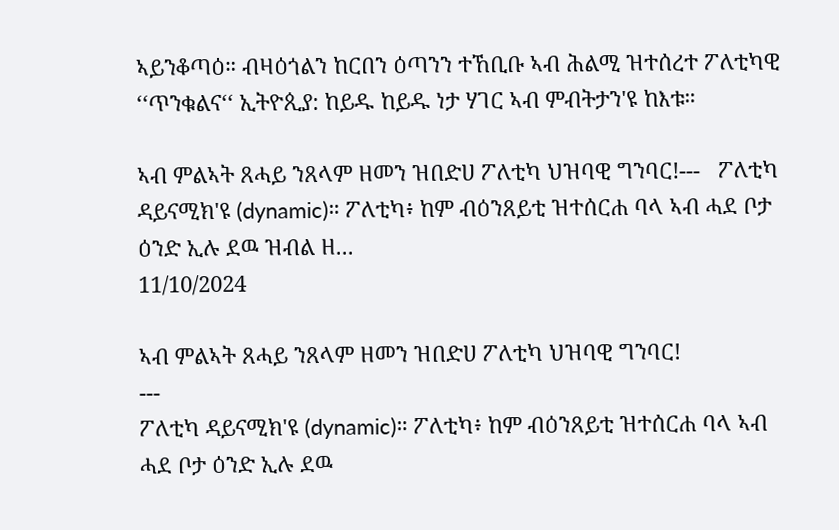ኣይንቆጣዕ። ብዛዕጎልን ከርበን ዕጣንን ተኸቢቡ ኣብ ሕልሚ ዝተሰረተ ፖለቲካዊ ‘‘ጥንቁልና‘‘ ኢትዮጲያ: ከይዱ ከይዱ ነታ ሃገር ኣብ ምብትታን'ዩ ከእቱ።

ኣብ ምልኣት ጸሓይ ንጸላም ዘመን ዝበድሀ ፖለቲካ ህዝባዊ ግንባር!---   ፖለቲካ ዳይናሚክ'ዩ (dynamic)። ፖለቲካ፥ ከም ብዕንጸይቲ ዝተሰርሐ ባላ ኣብ ሓደ ቦታ ዕንድ ኢሉ ደዉ ዝብል ዘ...
11/10/2024

ኣብ ምልኣት ጸሓይ ንጸላም ዘመን ዝበድሀ ፖለቲካ ህዝባዊ ግንባር!
---
ፖለቲካ ዳይናሚክ'ዩ (dynamic)። ፖለቲካ፥ ከም ብዕንጸይቲ ዝተሰርሐ ባላ ኣብ ሓደ ቦታ ዕንድ ኢሉ ደዉ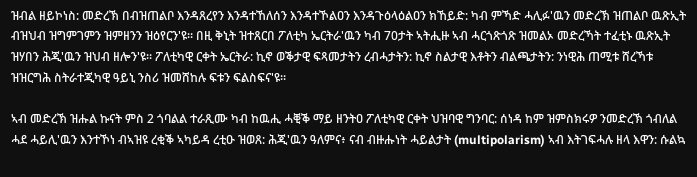ዝብል ዘይኮነስ: መድረኽ በብዝጠልቦ እንዳጸረየን እንዳተኸለሰን እንዳተኾልዐን እንዳጉዕላዕልዐን ክኸይድ: ካብ ምኻድ ሓሊፉ'ዉን መድረኽ ዝጠልቦ ዉጽኢት ብዝህብ ዝግምገምን ዝምዘንን ዝዕየርን'ዩ። በዚ ቅኒት ዝተጸርበ ፖለቲካ ኤርትራ'ዉን ካብ 70ታት ኣትሒዙ ኣብ ሓርጎጽጎጽ ዝመልኦ መድረኻት ተፈቲኑ ዉጽኢት ዝሃበን ሕጂ'ዉን ዝህብ ዘሎን'ዩ። ፖለቲካዊ ርቀት ኤርትራ: ኪኖ ወቕታዊ ፍጻመታትን ረብሓታትን: ኪኖ ስልታዊ እቶትን ብልጫታትን: ንነዊሕ ጠሚቱ ሸረኻቱ ዝዝርግሕ ስትራተጂካዊ ዓይኒ ንስሪ ዝመሸከሉ ፍቱን ፍልስፍና'ዩ።

ኣብ መድረኽ ዝሑል ኩናት ምስ 2 ጎባልል ተራጺሙ ካብ ከዉሒ ሓቒቕ ማይ ዘንትዐ ፖለቲካዊ ርቀት ህዝባዊ ግንባር: ሰነዳ ከም ዝምስክሩዎ ንመድረኽ ጎብለል ሓደ ሓይሊ'ዉን እንተኾነ ብኣዝዩ ረቂቕ ኣካይዳ ረቲዑ ዝወጸ: ሕጂ'ዉን ዓለምና፥ ናብ ብዙሑነት ሓይልታት (multipolarism) ኣብ እትገፍሓሉ ዘላ እዋን: ሱልኳ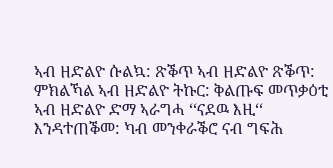ኣብ ዘድልዮ ሱልኳ: ጽቕጥ ኣብ ዘድልዮ ጽቕጥ: ምክልኻል ኣብ ዘድልዮ ትኩር: ቅልጡፍ መጥቃዕቲ ኣብ ዘድልዮ ድማ ኣራግሓ ‘‘ናደዉ እዚ‘‘ እንዳተጠቕመ: ካብ መንቀራቕሮ ናብ ግፍሕ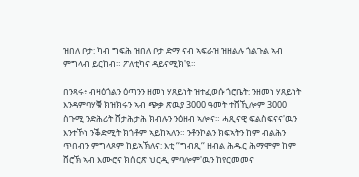ዝበለ ቦታ: ካብ ግፍሕ ዝበለ ቦታ ድማ ናብ ኣፍራዝ ዝዘልሉ ጎልጉል ኣብ ምግላብ ይርከብ። ፖለቲካና ዳይናሚክ'ዩ።

በንጻሩ፥ ብዛዕጎልን ዕጣንን ዘመነ ሃጸይነት ዝተፈወሱ ጎሮቤት: ንዘመነ ሃጸይነት እንዳምባሃቑ ክዝክሩን ኣብ ጭቃ ጽዉያ 3000 ዓመት ተሸኺሎም 3000 ስጉሚ ንድሕሪት ሸታሕታሕ ክብሉን ንዕዘብ ኣሎና። ሓጺናዊ ፍልስፍናና'ዉን እንተኾነ ንቕድሚት ክጎቶም ኣይከኣለን። ንቶንኮልን ክፍኣትን ከም ብልሕን ጥበብን ምግላጾም ከይኣኽለና: እቲ ‘‘ግብጺ‘‘ ዘብል ሕዱር ሕማሞም ከም ሸሮኽ ኣብ እሙሮና ክሰርጽ ህርዲ ምባሎም'ዉን ከየርመመና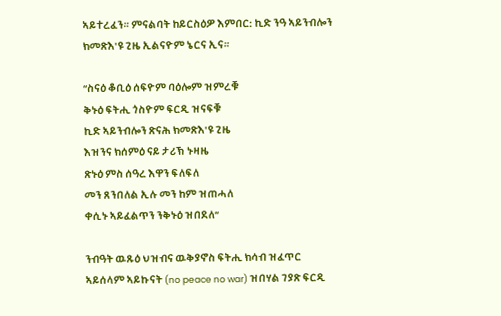ኣይተረፈን። ምናልባት ከይርስዕዎ እምበር: ኪድ ንዓ ኣይንብሎን ክመጽእ'ዩ ጊዜ ኢልናዮም ኔርና ኢና።

‘‘ስናዕ ቆቢዕ ሰፍዮም ባዕሎም ዝምረቑ
ቅኑዕ ፍትሒ ጎስዮም ፍርዲ ዝናፍቑ
ኪድ ኣይንብሎን ጽናሕ ክመጽእ'ዩ ጊዜ
እዝንና ክሰምዕ ናይ ታሪኽ ኑዛዜ
ጽኑዕ ምስ ሰዓረ እዋን ፍለፍለ
መን ጸንበለል ኢሉ መን ከም ዝጠሓለ
ቀሲኑ ኣይፈልጥን ንቅኑዕ ዝበደለ‘‘

ንብዓት ዉጹዕ ህዝብና ዉቅያኖስ ፍትሒ ክሳብ ዝፈጥር ኣይሰላም ኣይኩናት (no peace no war) ዝበሃል ገያጽ ፍርዲ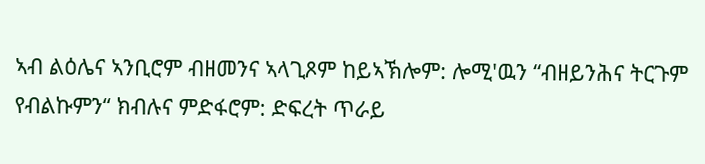ኣብ ልዕሌና ኣንቢሮም ብዘመንና ኣላጊጾም ከይኣኽሎም: ሎሚ'ዉን ‘‘ብዘይንሕና ትርጉም የብልኩምን‘‘ ክብሉና ምድፋሮም: ድፍረት ጥራይ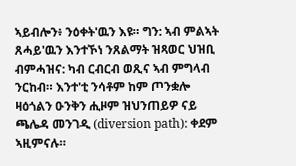ኣይብሎን፥ ንዕቀት'ዉን እዩ። ግን: ኣብ ምልኣት ጸሓይ'ዉን እንተኾነ ንጸልማት ዝጻወር ህዝቢ ብምሓዝና: ካብ ርብርብ ወጺና ኣብ ምግላብ ንርከብ። እንተ'ቲ ንሳቶም ከም ጦንቋሎ ዛዕጎልን ዑንቅን ሒዞም ዝህንጠይዎ ናይ ጫሌዳ መንገዲ (diversion path): ቀደም ኣዚምናሉ።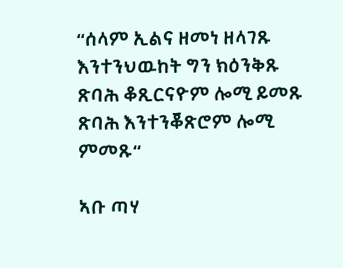‘‘ሰላም ኢልና ዘመነ ዘላገጹ
እንተንህዉከት ግን ክዕንቅጹ
ጽባሕ ቆጺርናዮም ሎሚ ይመጹ
ጽባሕ እንተንቖጽሮም ሎሚ ምመጹ‘‘

ኣቡ ጣሃ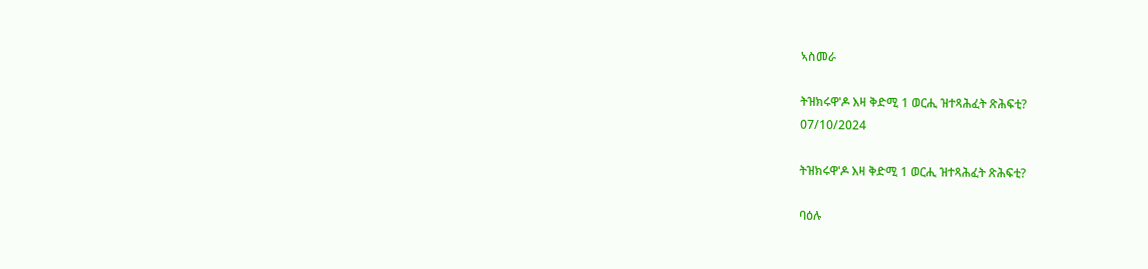ኣስመራ

ትዝክሩዋ'ዶ እዛ ቅድሚ 1 ወርሒ ዝተጻሕፈት ጽሕፍቲ?
07/10/2024

ትዝክሩዋ'ዶ እዛ ቅድሚ 1 ወርሒ ዝተጻሕፈት ጽሕፍቲ?

ባዕሉ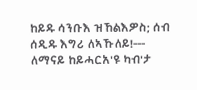ከይዱ ሳንቡእ ዝኸልእዎስ; ሰብ ሰዲዱ እግሪ ለኣኹለይ!---   ለማናይ ከይሓርአ'ዩ ካብ'ታ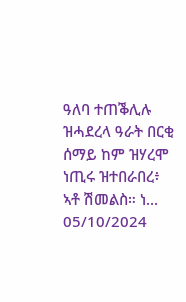ዓለባ ተጠቕሊሉ ዝሓደረላ ዓራት በርቂ ሰማይ ከም ዝሃረሞ ነጢሩ ዝተበራበረ፥ ኣቶ ሽመልስ። ነ...
05/10/2024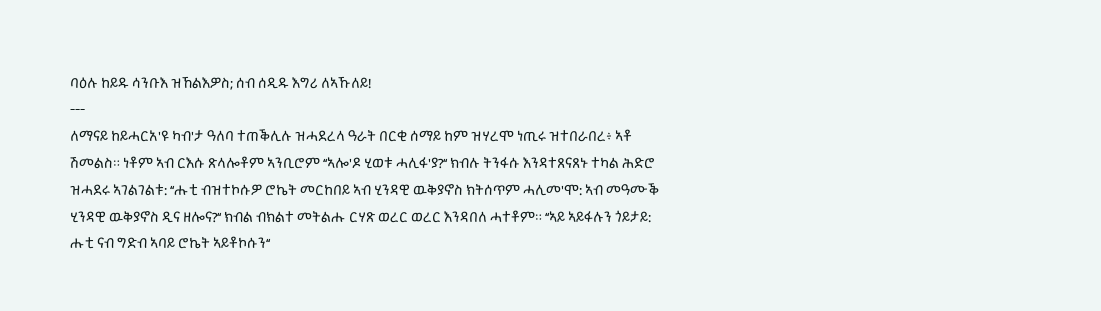ባዕሉ ከይዱ ሳንቡእ ዝኸልእዎስ; ሰብ ሰዲዱ እግሪ ለኣኹለይ!
---
ለማናይ ከይሓርአ'ዩ ካብ'ታ ዓለባ ተጠቕሊሉ ዝሓደረላ ዓራት በርቂ ሰማይ ከም ዝሃረሞ ነጢሩ ዝተበራበረ፥ ኣቶ ሽመልስ። ነቶም ኣብ ርእሱ ጽላሎቶም ኣንቢሮም ‘‘ኣሎ'ዶ ሂወቱ ሓሊፋ'ያ?‘‘ ክብሉ ትንፋሱ እንዳተጸናጸኑ ተካል ሕድሮ ዝሓደሩ ኣገልገልቱ: ‘‘ሑቲ ብዝተኮሱዎ ሮኬት መርከበይ ኣብ ሂንዳዊ ዉቅያኖስ ክትሰጥም ሓሊመ'ሞ: ኣብ መዓሙቕ ሂንዳዊ ዉቅያኖስ ዲና ዘሎና?‘‘ ክብል ብክልተ መትልሑ ርሃጽ ወረር ወረር እንዳበለ ሓተቶም። ‘‘ኣይ ኣይፋሉን ጎይታይ: ሑቲ ናብ ግድብ ኣባይ ሮኬት ኣይቶኮሱን‘‘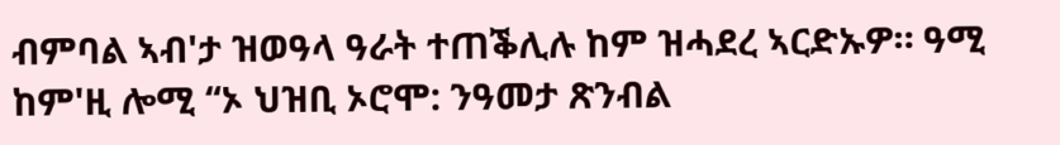ብምባል ኣብ'ታ ዝወዓላ ዓራት ተጠቕሊሉ ከም ዝሓደረ ኣርድኡዎ። ዓሚ ከም'ዚ ሎሚ ‘‘ኦ ህዝቢ ኦሮሞ: ንዓመታ ጽንብል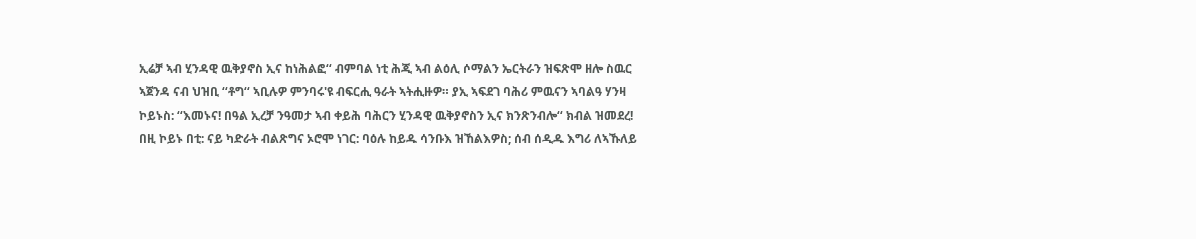ኢሬቻ ኣብ ሂንዳዊ ዉቅያኖስ ኢና ከነሕልፎ‘‘ ብምባል ነቲ ሕጂ ኣብ ልዕሊ ሶማልን ኤርትራን ዝፍጽሞ ዘሎ ስዉር ኣጀንዳ ናብ ህዝቢ ‘‘ቶግ‘‘ ኣቢሉዎ ምንባሩ'ዩ ብፍርሒ ዓራት ኣትሒዙዎ። ያኢ ኣፍደገ ባሕሪ ምዉናን ኣባልዓ ሃንዛ ኮይኑስ: ‘‘እመኑና! በዓል ኢረቻ ንዓመታ ኣብ ቀይሕ ባሕርን ሂንዳዊ ዉቅያኖስን ኢና ክንጽንብሎ‘‘ ክብል ዝመደረ! በዚ ኮይኑ በቲ: ናይ ካድራት ብልጽግና ኦሮሞ ነገር: ባዕሉ ከይዱ ሳንቡእ ዝኸልእዎስ; ሰብ ሰዲዱ እግሪ ለኣኹለይ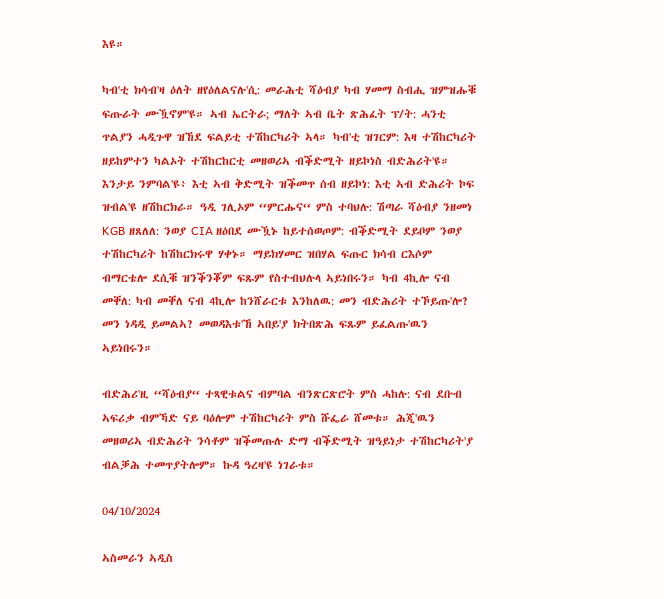እዩ።

ካብ'ቲ ክሳብ'ዛ ዕለት ዘየዕለልናሉ'ሲ: መራሕቲ ሻዕብያ ካብ ሃመማ ስብሒ ዝምዝሑቑ ፍጡራት ሙዃኖም'ዩ። ኣብ ኤርትራ; ማለት ኣብ ቤት ጽሕፈት ፕ/ት: ሓንቲ ጥልያን ሓዲጉዋ ዝኸደ ፍልይቲ ተሽከርካሪት ኣላ። ካብ'ቲ ዝገርም: እዛ ተሽከርካሪት ዘይከምተን ካልኦት ተሽከርከርቲ መዘወሪኣ ብቕድሚት ዘይኮነስ ብድሕሪት'ዩ። እንታይ ንምባል'ዩ፥ እቲ ኣብ ቅድሚት ዝቕመጥ ሰብ ዘይኮነ: እቲ ኣብ ድሕሪት ኮፍ ዝብል'ዩ ዘሽከርክራ። ዓዲ ገሊኦም ‘‘ምርሑና‘‘ ምስ ተባህሉ: ሽጣራ ሻዕብያ ንዘመነ KGB ዘጸለለ: ንወያ CIA ዘዕበደ ሙዃኑ ከይተሰወጦም: ብቕድሚት ደይቦም ንወያ ተሽከርካሪት ከሽከርክሩዋ ሃቀኑ። ማይክሃመር ዝበሃል ፍጡር ክሳብ ርእሶም ብማርቴሎ ደሲቑ ዝንቕንቖም ፍጹም የስተብህሉላ ኣይነበሩን። ካብ 4ኪሎ ናብ መቐለ: ካብ መቐለ ናብ 4ኪሎ ከንሸራርቱ እንከለዉ: መን ብድሕሪት ተኾይጡ'ሎ? መን ነዳዲ ይመልኣ? መወዳእቱ'ኸ ኣበይ'ያ ክትበጽሕ ፍጹም ይፈልጡ'ዉን ኣይነበሩን።

ብድሕሪ'ዚ ‘‘ሻዕብያ‘‘ ተጻዊቱልና ብምባል ብንጽርጽሮት ምስ ሓከሉ: ናብ ደቡብ ኣፍሪቃ ብምኻድ ናይ ባዕሎም ተሽከርካሪት ምስ ሹፌራ ሸመቱ። ሕጂ'ዉን መዘወሪኣ ብድሕሪት ንሳቶም ዝቕመጡሉ ድማ ብቕድሚት ዝዓይነታ ተሽከርካሪት'ያ ብልቓሕ ተመጥያትሎም። ኩዳ ዓረዛ'ዩ ነገራቱ።

04/10/2024

ኣስመራን ኣዲስ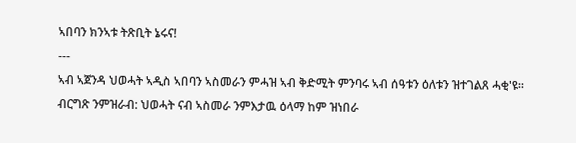ኣበባን ክንኣቱ ትጽቢት ኔሩና!
---
ኣብ ኣጀንዳ ህወሓት ኣዲስ ኣበባን ኣስመራን ምሓዝ ኣብ ቅድሚት ምንባሩ ኣብ ሰዓቱን ዕለቱን ዝተገልጸ ሓቂ'ዩ። ብርግጽ ንምዝራብ: ህወሓት ናብ ኣስመራ ንምእታዉ ዕላማ ከም ዝነበራ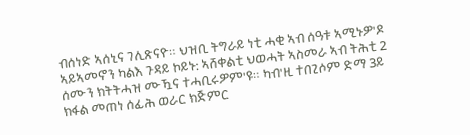ብሰነድ ኣሰኒና ገሊጽናዮ። ህዝቢ ትግራይ ነቲ ሓቂ ኣብ ሰዓቱ ኣሚኑዎ'ዶ ኣይኣመኖን ካልእ ጉዳይ ኮይኑ: ኣሸቀልቲ ህወሓት ኣስመራ ኣብ ትሕቲ 2 ሰሙን ክትትሓዝ ሙዃና ተሓቢሩዎም'ዩ። ካብ'ዚ ተበጊሶም ድማ 3ይ ክፋል መጠነ ሰፊሕ ወራር ክጅምር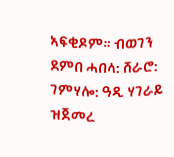ኣፍቂዶም። ብወገን ደምበ ሓበላ: ሸራሮ: ገምሃሎ: ዓዲ ሃገራይ ዝጀመረ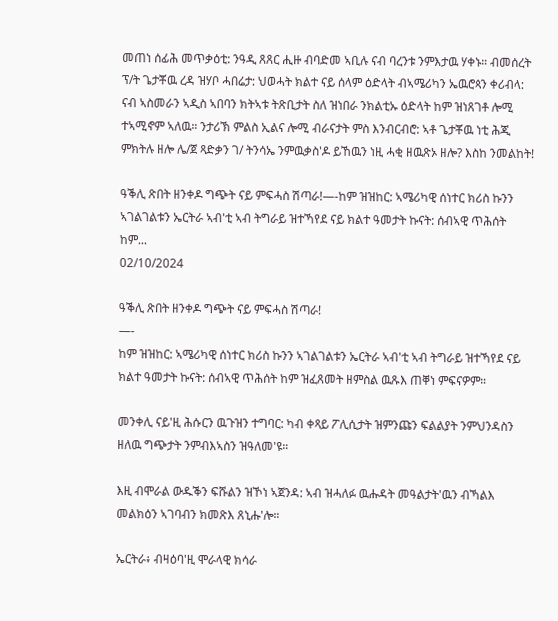መጠነ ሰፊሕ መጥቃዕቲ: ንዓዲ ጸጸር ሒዙ ብባድመ ኣቢሉ ናብ ባረንቱ ንምእታዉ ሃቀኑ። ብመሰረት ፕ/ት ጌታቾዉ ረዳ ዝሃቦ ሓበሬታ: ህወሓት ክልተ ናይ ሰላም ዕድላት ብኣሜሪካን ኤዉሮጳን ቀሪብላ: ናብ ኣስመራን ኣዲስ ኣበባን ክትኣቱ ትጽቢታት ስለ ዝነበራ ንክልቲኡ ዕድላት ከም ዝነጸገቶ ሎሚ ተኣሚኖም ኣለዉ። ንታሪኽ ምልስ ኢልና ሎሚ ብራናታት ምስ እንብርብሮ: ኣቶ ጌታቾዉ ነቲ ሕጂ ምክትሉ ዘሎ ሌ/ጀ ጻድቃን ገ/ ትንሳኤ ንምዉቃስ'ዶ ይኸዉን ነዚ ሓቂ ዘዉጽኦ ዘሎ? እስከ ንመልከት!

ዓቕሊ ጽበት ዘንቀዶ ግጭት ናይ ምፍሓስ ሽጣራ!—-ከም ዝዝከር: ኣሜሪካዊ ሰነተር ክሪስ ኩንን ኣገልገልቱን ኤርትራ ኣብ'ቲ ኣብ ትግራይ ዝተኻየደ ናይ ክልተ ዓመታት ኩናት: ሰብኣዊ ጥሕሰት ከም...
02/10/2024

ዓቕሊ ጽበት ዘንቀዶ ግጭት ናይ ምፍሓስ ሽጣራ!
—-
ከም ዝዝከር: ኣሜሪካዊ ሰነተር ክሪስ ኩንን ኣገልገልቱን ኤርትራ ኣብ'ቲ ኣብ ትግራይ ዝተኻየደ ናይ ክልተ ዓመታት ኩናት: ሰብኣዊ ጥሕሰት ከም ዝፈጸመት ዘምስል ዉጹእ ጠቐነ ምፍናዎም።

መንቀሊ ናይ'ዚ ሕሱርን ዉጉዝን ተግባር: ካብ ቀጻይ ፖሊሲታት ዝምንጩን ፍልልያት ንምህንዳስን ዘለዉ ግጭታት ንምብእኣስን ዝዓለመ'ዩ።

እዚ ብሞራል ውዱቕን ፍሹልን ዝኾነ ኣጀንዳ: ኣብ ዝሓለፉ ዉሑዳት መዓልታት'ዉን ብኻልእ መልክዕን ኣገባብን ክመጽእ ጸኒሑ'ሎ።

ኤርትራ፥ ብዛዕባ'ዚ ሞራላዊ ክሳራ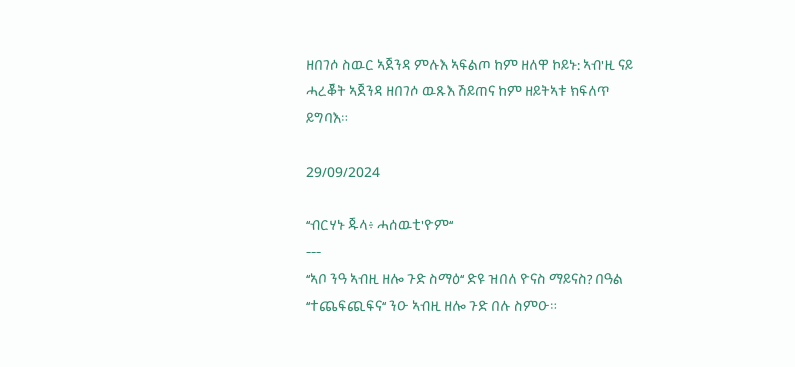ዘበገሶ ስዉር ኣጀንዳ ምሉእ ኣፍልጦ ከም ዘለዋ ኮይኑ: ኣብ'ዚ ናይ ሓረቖት ኣጀንዳ ዘበገሶ ዉጹእ ሽይጠና ከም ዘይትኣቱ ክፍለጥ ይግባእ።

29/09/2024

‘‘ብርሃኑ ጁላ፥ ሓሰዉቲ'ዮም‘‘
---
‘‘ኣቦ ንዓ ኣብዚ ዘሎ ጉድ ስማዕ‘‘ ድዩ ዝበለ ዮናስ ማይናስ? በዓል ‘‘ተጨፍጪፍና‘‘ ንዑ ኣብዚ ዘሎ ጉድ በሉ ስምዑ።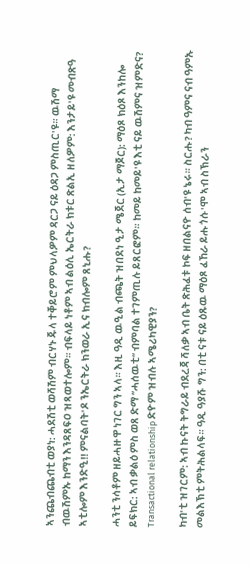ኣንጨብጨብቲ ወያነ: ሓደሽቲ ወሻሽም ብርሃኑ ጁላ ተቐይሮም ምህላዎም ዳርጋ ናይ ዕዳጋ ምስጢር'ዩ። ዉሽማ ብዉሽምኡ ከማን እንዳጸፍዐ ዝጻወተሎም። ብፍላይ ነቶም ኣብ ልዕሊ ኤርትራ ክቱር ጽልኢ ዘለዎም: እንታይ'ዩ መብጽዓ ኣቲሎም እንድዒ!! ምናልባት'ዶ ንኤርትራ ክንወራ ኢና ክብሎም ጸኒሑ?

ሓንቲ ንሳቶም ዘይሓዙዋ ነገር ግን ኣላ። እዚ ዓዲ ዉዒል ብጫት ዝበደነ ዒታ ሜጀር (ኢታ ማጆር): ማዕጾ ክዕጾ እንከሎ ይፍክር: ኣብ ቃልዕ ምስ ወጸ ድማ ‘‘ሓሰዉቲ‘‘ ብምባል ተገምጢሉ ይጸርፎም። ከመይ ከመይ'ዩ እቲ ናይ ዉሽምና ዝምድና? Transactional relationship ድዮም ዝብሉ ኣሜሪካዊያን?

ካብ'ቲ ዝገርም: ኣብ ኩናት ትግራይ ብደረጃ ሻለቃ ኣብ ቤት ጽሕፈቱ ኮፍ ዘበልናዮ ሰብ'ዩ ኔሩ። ስርሑ? ካብ ዓምና ናብ ዓምኡ መልእኽቲ ምትሕልላፍ። ዓዲ ዓያሹ ግን: በቲ ናቱ ናይ ዕጹዉ ማዕጾ ፈኸራ ይሑጎሱ'ሞ ኣብ ስኽራን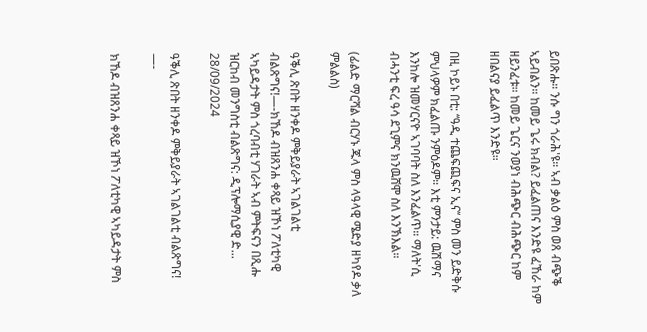ይበጽሑ። ንሱ ግን ጎራሕ'ዩ። ኣብ ቃልዕ ምስ ወጸ ብጭቕ ኣይብልን። ከመይ ጌሩ ክብል? ይፈልጠና እንድዩ ፈኸራ ከም ዘይንፈቱ። ከመይ ጌርና ንወያነ ብሕጭር ብሕጭር ከም ዘበልናያ ይፈልጥ እንድዩ።

በዚ ኮይኑ በቲ: ‘‘ዓዲ ተጨፍጪፍና ኢና‘‘ ምስ መን ይድቅሱ ምህላዎም ክፈልጡ ንምዕዶም። እቲ ምንታይ: ዉሽማና እንከሎ ዝመሃርናዮ ኣገባባት ስለ እንፈልጥ። ማለት'ሲ ብሓንቲ ፍረ ዓሳ ደጊምና ክንዉሸሞ ስለ እንኽእል።

(ፊልድ ማርሻል ብርሃኑ ጁላ ምስ ላዓላዊ ሜድያ ዘካየዶ ቃለ ምልልስ)

ዓቕሊ ጽበት ዘንቀዶ ምቅይያራት ኣገልገልቲ ብልጽግና!—-ክኸዶ ብዝጸንሐ ቀጻይ ዝኾነ ፖለቲካዊ ኣካይዳታት ምስ ጎረባብቲ ሃገራት ኣብ ምትፍናን በጺሑ ዝርከብ መንግስቲ ብልጽግና: ዲፕሎማሲያዊ ድ...
28/09/2024

ዓቕሊ ጽበት ዘንቀዶ ምቅይያራት ኣገልገልቲ ብልጽግና!
—-

ክኸዶ ብዝጸንሐ ቀጻይ ዝኾነ ፖለቲካዊ ኣካይዳታት ምስ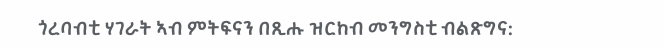ጎረባብቲ ሃገራት ኣብ ምትፍናን በጺሑ ዝርከብ መንግስቲ ብልጽግና: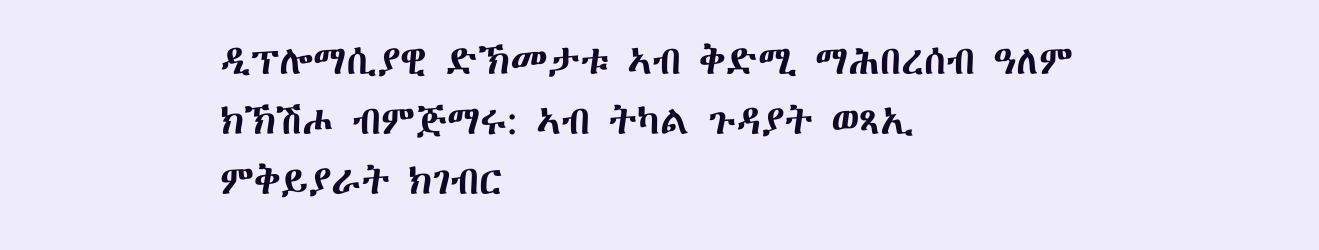ዲፕሎማሲያዊ ድኽመታቱ ኣብ ቅድሚ ማሕበረሰብ ዓለም ክኽሽሖ ብምጅማሩ: ኣብ ትካል ጉዳያት ወጻኢ ምቅይያራት ክገብር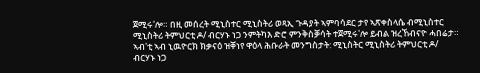ጀሚሩ'ሎ። በዚ መሰረት ሚኒስተር ሚኒስትሪ ወጻኢ ጉዳያት ኣምባሳደር ታየ ኣጽቀስላሴ ብሚኒስተር ሚኒስትሪ ትምህርቲ ዶ/ ብርሃኑ ነጋ ንምትካእ ድሮ ምንቅስቓሳት ተጀሚሩ'ሎ ይብል ዝረኸብናዮ ሓበሬታ። ኣብ'ቲ ኣብ ኒዉዮርክ ክቃናዕ ዝቐነየ ዋዕላ ሕቡራት መንግስታት: ሚኒስትር ሚኒስትሪ ትምህርቲ ዶ/ ብርሃኑ ነጋ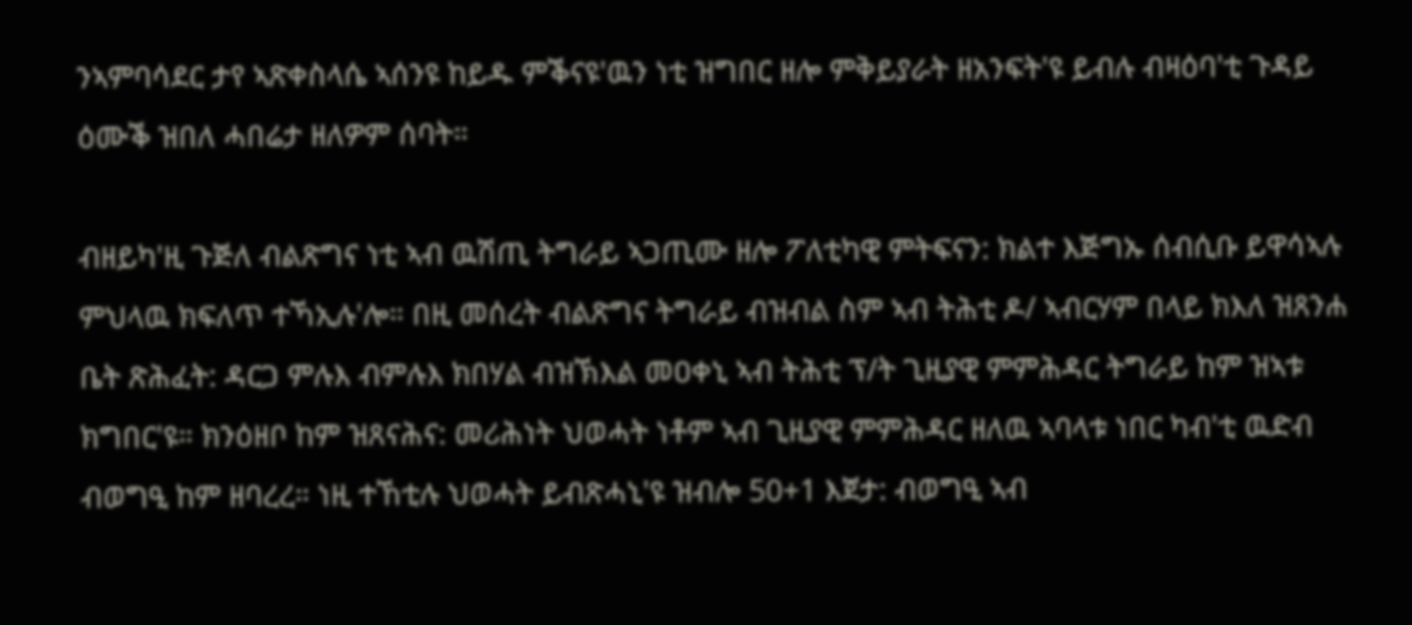ንኣምባሳደር ታየ ኣጽቀስላሴ ኣሰንዩ ከይዱ ምቕናዩ'ዉን ነቲ ዝግበር ዘሎ ምቅይያራት ዘአንፍት'ዩ ይብሉ ብዛዕባ'ቲ ጉዳይ ዕሙቕ ዝበለ ሓበሬታ ዘለዎም ሰባት።

ብዘይካ'ዚ ጉጅለ ብልጽግና ነቲ ኣብ ዉሽጢ ትግራይ ኣጋጢሙ ዘሎ ፖለቲካዊ ምትፍናን: ክልተ እጅግኡ ሰብሲቡ ይዋሳኣሉ ምህላዉ ክፍለጥ ተኻኢሉ'ሎ። በዚ መሰረት ብልጽግና ትግራይ ብዝብል ስም ኣብ ትሕቲ ዶ/ ኣብርሃም በላይ ክእለ ዝጸንሐ ቤት ጽሕፈት: ዳርጋ ምሉእ ብምሉእ ክበሃል ብዝኽእል መዐቀኒ ኣብ ትሕቲ ፕ/ት ጊዚያዊ ምምሕዳር ትግራይ ከም ዝኣቱ ክግበር'ዩ። ክንዕዘቦ ከም ዝጸናሕና: መሪሕነት ህወሓት ነቶም ኣብ ጊዚያዊ ምምሕዳር ዘለዉ ኣባላቱ ነበር ካብ'ቲ ዉድብ ብወግዒ ከም ዘባረረ። ነዚ ተኸቲሉ ህወሓት ይብጽሓኒ'ዩ ዝብሎ 50+1 እጀታ: ብወግዒ ኣብ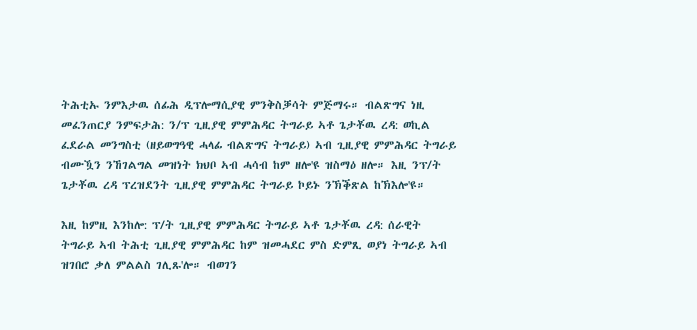ትሕቲኡ ንምእታዉ ሰፊሕ ዲፕሎማሲያዊ ምንቅስቓሳት ምጅማሩ። ብልጽግና ነዚ መፈንጠርያ ንምፍታሕ: ን/ፕ ጊዚያዊ ምምሕዳር ትግራይ ኣቶ ጌታቾዉ ረዳ: ወኪል ፈደራል መንግስቲ (ዘይወግዓዊ ሓላፊ ብልጽግና ትግራይ) ኣብ ጊዚያዊ ምምሕዳር ትግራይ ብሙዃን ንኸገልግል መዝነት ክህቦ ኣብ ሓሳብ ከም ዘሎ'ዩ ዝስማዕ ዘሎ። እዚ ንፕ/ት ጌታቾዉ ረዳ ፕረዝደንት ጊዚያዊ ምምሕዳር ትግራይ ኮይኑ ንኽቕጽል ከኽእሎ'ዩ።

እዚ ከምዚ እንከሎ: ፕ/ት ጊዚያዊ ምምሕዳር ትግራይ ኣቶ ጌታቾዉ ረዳ: ሰራዊት ትግራይ ኣብ ትሕቲ ጊዚያዊ ምምሕዳር ከም ዝመሓደር ምስ ድምጺ ወያነ ትግራይ ኣብ ዝገበሮ ቃለ ምልልስ ገሊጹ'ሎ። ብወገን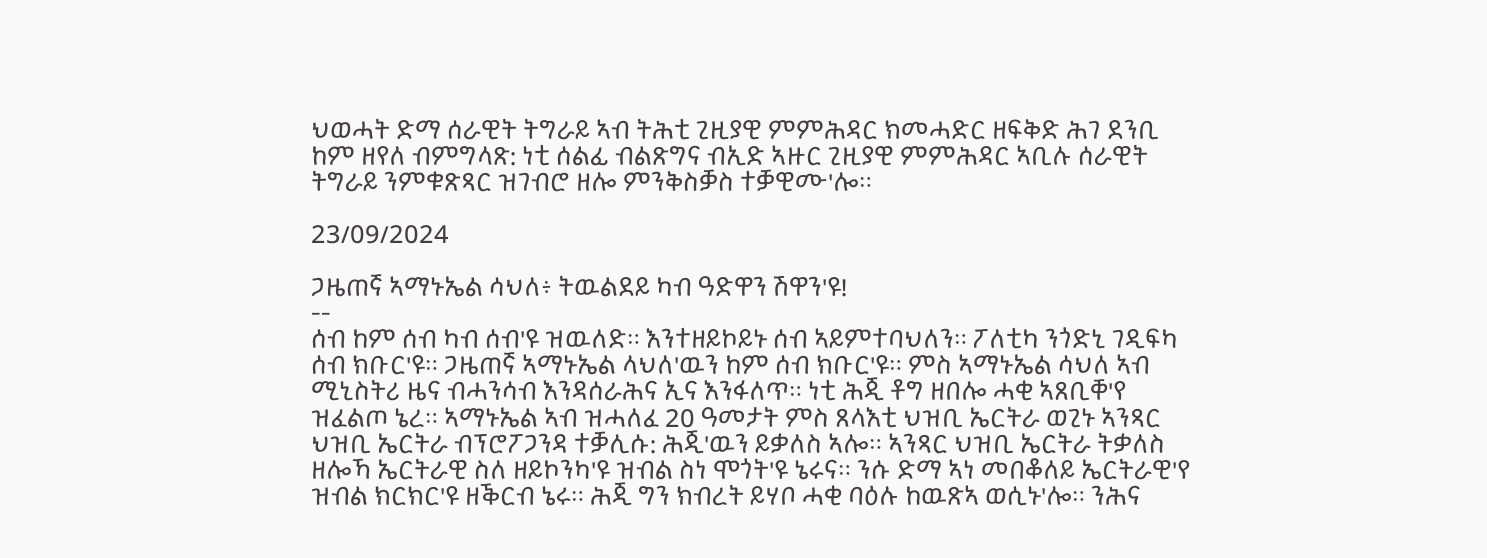ህወሓት ድማ ሰራዊት ትግራይ ኣብ ትሕቲ ጊዚያዊ ምምሕዳር ክመሓድር ዘፍቅድ ሕገ ደንቢ ከም ዘየለ ብምግላጽ: ነቲ ሰልፊ ብልጽግና ብኢድ ኣዙር ጊዚያዊ ምምሕዳር ኣቢሉ ሰራዊት ትግራይ ንምቁጽጻር ዝገብሮ ዘሎ ምንቅስቓስ ተቓዊሙ'ሎ።

23/09/2024

ጋዜጠኛ ኣማኑኤል ሳህለ፥ ትዉልደይ ካብ ዓድዋን ሽዋን'ዩ!
--
ሰብ ከም ሰብ ካብ ሰብ'ዩ ዝዉለድ። እንተዘይኮይኑ ሰብ ኣይምተባህለን። ፖለቲካ ንጎድኒ ገዲፍካ ሰብ ክቡር'ዩ። ጋዜጠኛ ኣማኑኤል ላህለ'ዉን ከም ሰብ ክቡር'ዩ። ምስ ኣማኑኤል ሳህለ ኣብ ሚኒስትሪ ዜና ብሓንሳብ እንዳሰራሕና ኢና እንፋለጥ። ነቲ ሕጂ ቶግ ዘበሎ ሓቂ ኣጸቢቐ'የ ዝፈልጦ ኔረ። ኣማኑኤል ኣብ ዝሓለፈ 20 ዓመታት ምስ ጸላእቲ ህዝቢ ኤርትራ ወጊኑ ኣንጻር ህዝቢ ኤርትራ ብፕሮፖጋንዳ ተቓሊሱ: ሕጂ'ዉን ይቃለስ ኣሎ። ኣንጻር ህዝቢ ኤርትራ ትቃለስ ዘሎኻ ኤርትራዊ ስለ ዘይኮንካ'ዩ ዝብል ስነ ሞጎት'ዩ ኔሩና። ንሱ ድማ ኣነ መበቆለይ ኤርትራዊ'የ ዝብል ክርክር'ዩ ዘቕርብ ኔሩ። ሕጂ ግን ክብረት ይሃቦ ሓቂ ባዕሉ ከዉጽኣ ወሲኑ'ሎ። ንሕና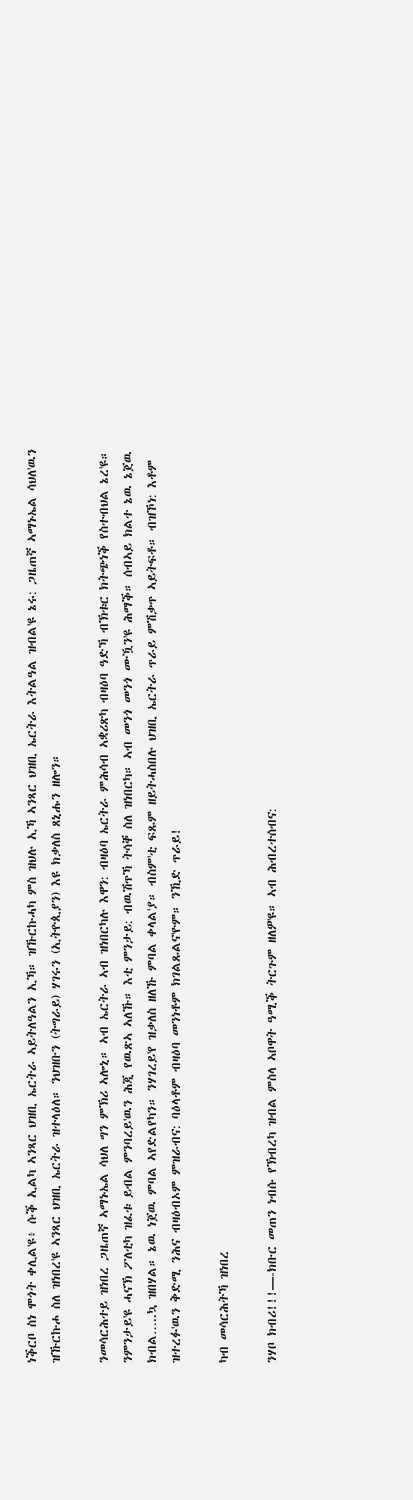ነቕርቦ ስነ ሞጎት ቀሊል'ዩ፥ ሱቕ ኢልካ ኣንጻር ህዝቢ ኤርትራ ኣይትለዓልን ኢኻ። ዝኹርኩሓካ ምስ ዝህሉ ኢኻ ኣንጻር ህዝቢ ኤርትራ እትልዓል ዝብል'ዩ ኔሩ: ጋዜጠኛ ኣማኑኤል ሳህለ'ዉን ዝኹርኩሖ ስለ ዝነበረ'ዩ ኣንጻር ህዝቢ ኤርትራ ዝተላዕለ። ንህዝቡን (ትግራይ) ሃገሩን (ኢትዮጲያን) እዩ ክቃለስ ጸኒሑን ዘሎን።

ንመሳርሕተይ ዝነበረ ጋዜጠኛ ኣማኑኤል ሳህለ ግን ምኽሪ ኣሎኒ። ኣብ ኤርትራ ኣብ ዝነበርካሉ እዋን: ብዛዕባ ኤርትራ ምሕሳብ ኣቋሪጽካ ብዛዕባ ዓድኻ ብኽቱር ክትጭነቕ የስተብህል ኔረ'ዩ። ንምንታይ'ዩ ሓናኽ ፖለቲካ ዝፈቱ ይብል ምንባረይ'ዉን ሕጂ የዉጽኣ ኣለኹ። እቲ ምንታይ: ብዉሽጥኻ ትሳቐ ስለ ዝነበርካ። ኣብ መንጎ መንጎ ሙዃን'ዩ ሕማቕ። ሰብኣይ ክልተ ኔዉ ኔጀዉ ክብል…..ኳ ዝበሃል። ኔዉ ነጀዉ ምባል ኣየድልየካን። ንሃገረይ'የ ዝቃለስ ዘለኹ ምባል ቀላል'ያ። ብስም'ቲ ፍጹም ዘይትሓስበሉ ህዝቢ ኤርትራ ጥራይ ምሽቃጥ ኣይትፍቶ። ብዝኾነ: እቶም ዝተረፉ'ዉን ቅድሚ ንሕና ብዛዕብኦም ምዝራብና: ባዕላቶም ብዛዕባ መንነቶም ክገልጹልና'ዮም። ንኺድ ጥራይ!

ካብ መሳርሕትኻ ዝነበረ

ንሃቦ ክብሪ!!!—-ክቡር መጠን ነብሱ የኽብረካ ዝብል ምስላ ኣቦዋት ዓሚቕ ትርጉም ዘለዎ'ዩ። ኣብ ሕብረተሰብና: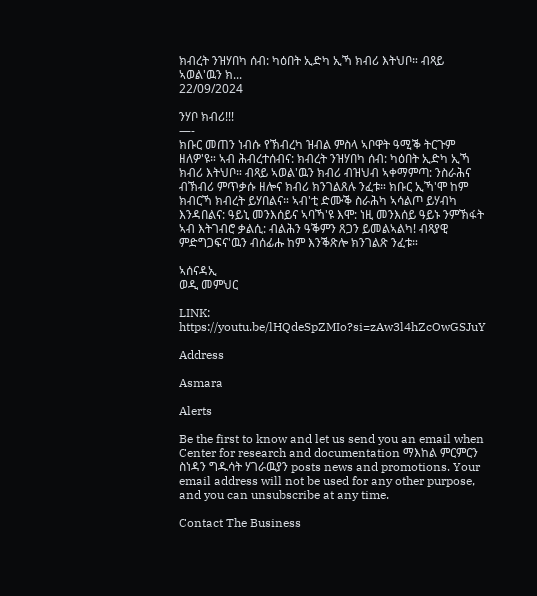ክብረት ንዝሃበካ ሰብ: ካዕበት ኢድካ ኢኻ ክብሪ እትህቦ። ብጻይ ኣወል'ዉን ክ...
22/09/2024

ንሃቦ ክብሪ!!!
—-
ክቡር መጠን ነብሱ የኽብረካ ዝብል ምስላ ኣቦዋት ዓሚቕ ትርጉም ዘለዎ'ዩ። ኣብ ሕብረተሰብና: ክብረት ንዝሃበካ ሰብ: ካዕበት ኢድካ ኢኻ ክብሪ እትህቦ። ብጻይ ኣወል'ዉን ክብሪ ብዝህብ ኣቀማምጣ: ንስራሕና ብኽብሪ ምጥቃሱ ዘሎና ክብሪ ክንገልጸሉ ንፈቱ። ክቡር ኢኻ'ሞ ከም ክብርኻ ክብረት ይሃበልና። ኣብ'ቲ ድሙቕ ስራሕካ ኣሳልጦ ይሃብካ እንዳበልና: ዓይኒ መንእሰይና ኣባኻ'ዩ እሞ: ነዚ መንእሰይ ዓይኑ ንምኽፋት ኣብ እትገብሮ ቃልሲ: ብልሕን ዓቕምን ጸጋን ይመልኣልካ! ብጻያዊ ምድግጋፍና'ዉን ብሰፊሑ ከም እንቕጽሎ ክንገልጽ ንፈቱ።

ኣሰናዳኢ
ወዲ መምህር

LINK: https://youtu.be/lHQdeSpZMIo?si=zAw3l4hZcOwGSJuY

Address

Asmara

Alerts

Be the first to know and let us send you an email when Center for research and documentation ማእከል ምርምርን ስነዳን ግዱሳት ሃገራዉያን posts news and promotions. Your email address will not be used for any other purpose, and you can unsubscribe at any time.

Contact The Business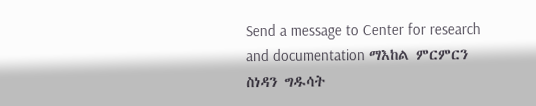Send a message to Center for research and documentation ማእከል ምርምርን ስነዳን ግዱሳት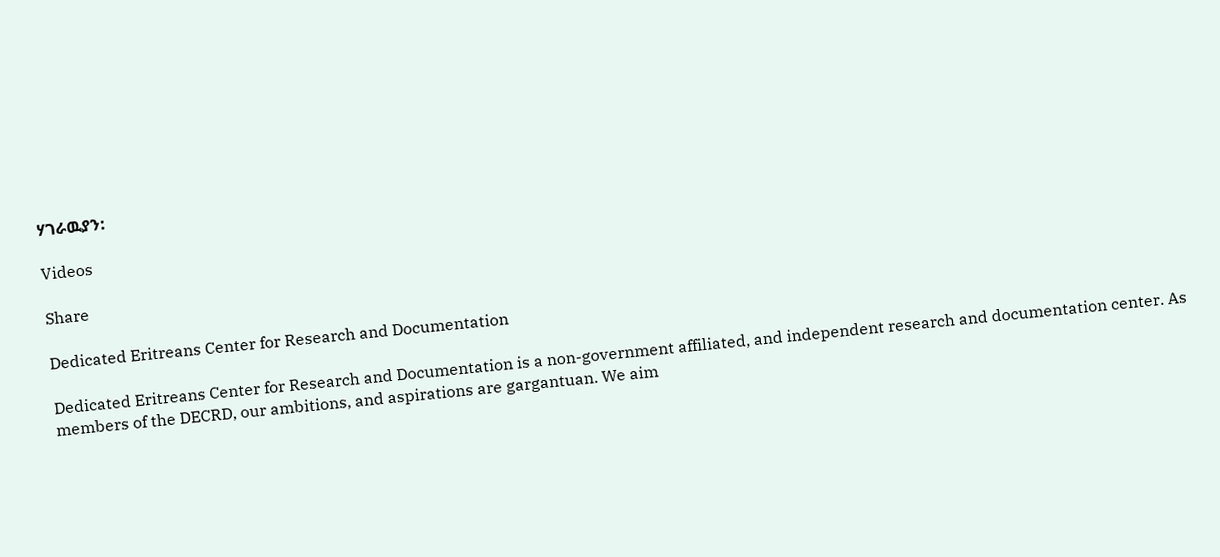ሃገራዉያን:

Videos

Share

Dedicated Eritreans Center for Research and Documentation

Dedicated Eritreans Center for Research and Documentation is a non-government affiliated, and independent research and documentation center. As members of the DECRD, our ambitions, and aspirations are gargantuan. We aim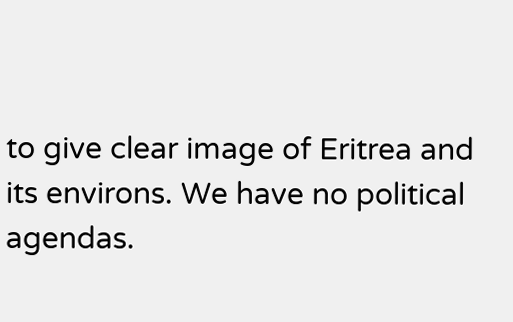to give clear image of Eritrea and its environs. We have no political agendas.